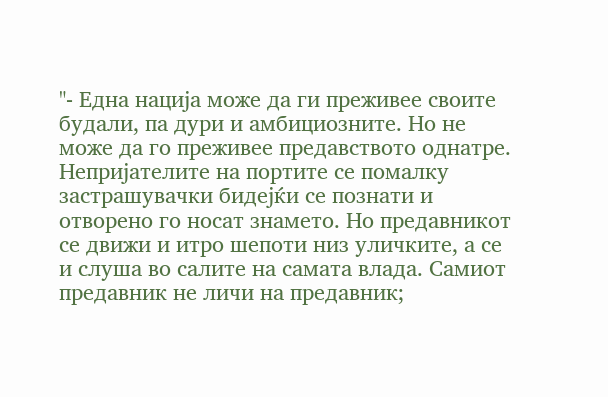"- Една нација може да ги преживее своите будали, па дури и амбициозните. Но не може да го преживее предавството однатре. Непријателите на портите се помалку застрашувачки бидејќи се познати и отворено го носат знамето. Но предавникот се движи и итро шепоти низ уличките, а се и слуша во салите на самата влада. Самиот предавник не личи на предавник;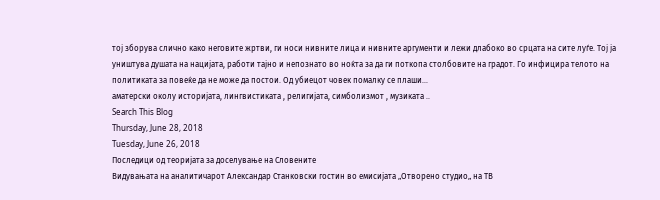тој зборува слично како неговите жртви, ги носи нивните лица и нивните аргументи и лежи длабоко во срцата на сите луѓе. Тој ја уништува душата на нацијата, работи тајно и непознато во ноќта за да ги поткопа столбовите на градот. Го инфицира телото на политиката за повеќе да не може да постои. Од убиецот човек помалку се плаши...
аматерски околу историјата, лингвистиката , религијата, симболизмот , музиката ..
Search This Blog
Thursday, June 28, 2018
Tuesday, June 26, 2018
Последици од теоријата за доселување на Словените
Видувањата на аналитичарот Александар Станковски гостин во емисијата „Отворено студио„ на ТВ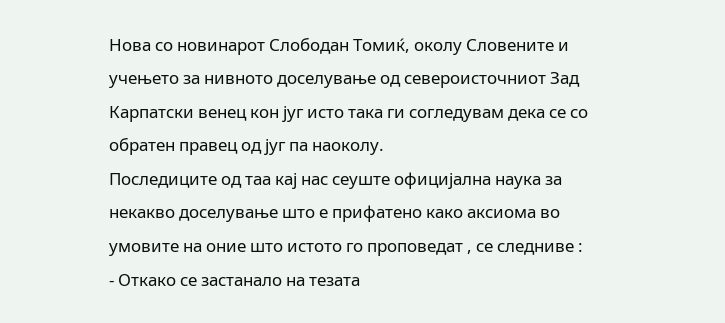Нова со новинарот Слободан Томиќ, околу Словените и учењето за нивното доселување од североисточниот Зад Карпатски венец кон југ исто така ги согледувам дека се со обратен правец од југ па наоколу.
Последиците од таа кај нас сеуште официјална наука за некакво доселување што е прифатено како аксиома во умовите на оние што истото го проповедат , се следниве :
- Откако се застанало на тезата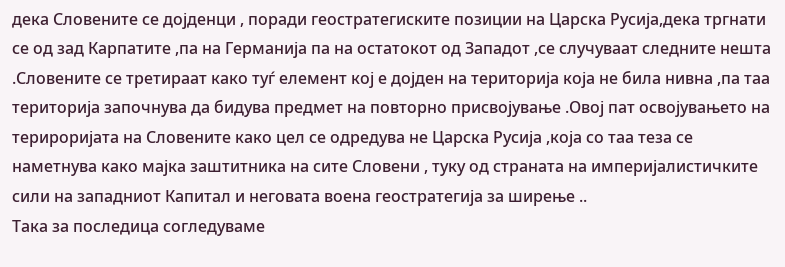дека Словените се дојденци , поради геостратегиските позиции на Царска Русија,дека тргнати се од зад Карпатите ,па на Германија па на остатокот од Западот ,се случуваат следните нешта .Словените се третираат како туѓ елемент кој е дојден на територија која не била нивна ,па таа територија започнува да бидува предмет на повторно присвојување .Овој пат освојувањето на терироријата на Словените како цел се одредува не Царска Русија ,која со таа теза се наметнува како мајка заштитника на сите Словени , туку од страната на империјалистичките сили на западниот Капитал и неговата воена геостратегија за ширење ..
Така за последица согледуваме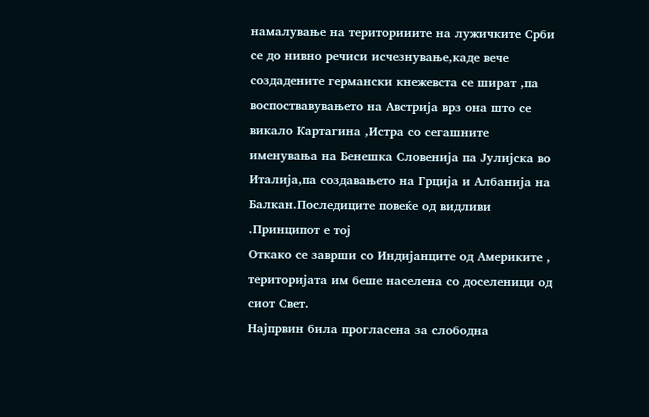намалување на територииите на лужичките Срби се до нивно речиси исчезнување,каде вече создадените германски кнежевста се шират ,па воспоствавувањето на Австрија врз она што се викало Картагина ,Истра со сегашните именувања на Бенешка Словенија па Јулијска во Италија,па создавањето на Грција и Албанија на Балкан.Последиците повеќе од видливи .Принципот е тој
Откако се заврши со Индијанците од Америките , територијата им беше населена со доселеници од сиот Свет.
Најпрвин била прогласена за слободна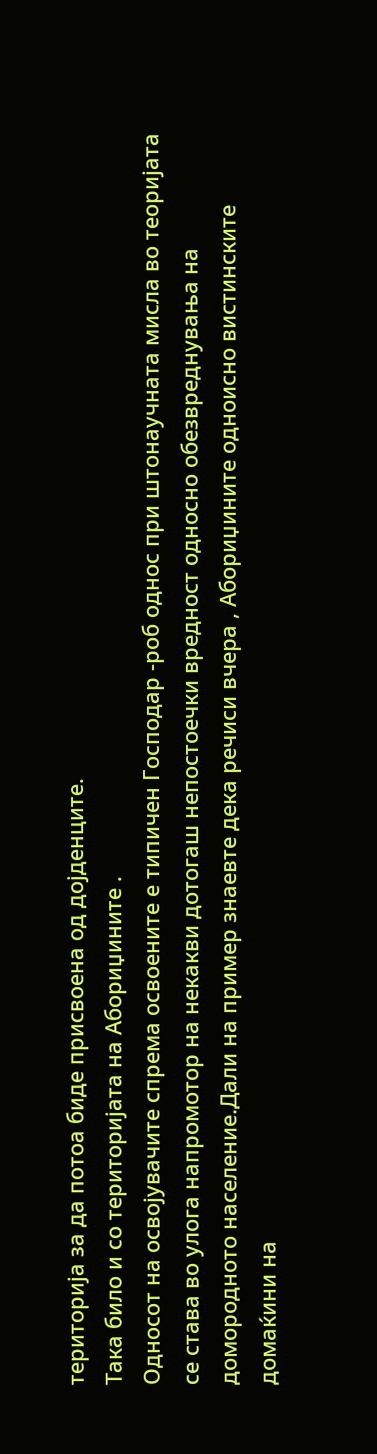територија за да потоа биде присвоена од дојденците.
Така било и со територијата на Абориџините .
Односот на освојувачите спрема освоените е типичен Господар -роб однос при штонаучната мисла во теоријата се става во улога напромотор на некакви дотогаш непостоечки вредност односно обезвреднувања на домородното население.Дали на пример знаевте дека речиси вчера , Абориџините одноисно вистинските домаќини на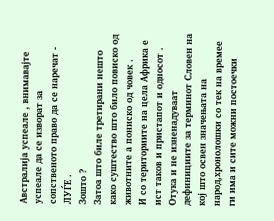Австралија успеале , внимавајте успеале да се изворат за сопственото право да се наречат - ЛУЃЕ .
Зошто ?
Затоа што биле третирани нешто како суштество што било повиско од животните а пониско од човек .
И со териториите на цела Африка е ист таков и пристапот и односот .
Отука и не изненадуваат дефинициите за терминот Словен на кој што освен значењата на народ,хронолошки со тек на времее ги има и сите можни постоечки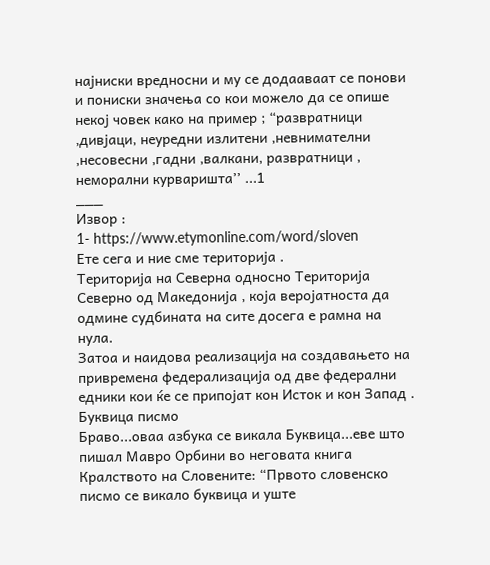најниски вредносни и му се додааваат се понови и пониски значења со кои можело да се опише некој човек како на пример ; “развратници ,дивјаци, неуредни излитени ,невнимателни ,несовесни ,гадни ,валкани, развратници , неморални курваришта’’ ...1
___
Извор :
1- https://www.etymonline.com/word/sloven
Ете сега и ние сме територија .
Територија на Северна односно Територија Северно од Македонија , која веројатноста да одмине судбината на сите досега е рамна на нула.
Затоа и наидова реализација на создавањето на привремена федерализација од две федерални едники кои ќе се припојат кон Исток и кон Запад .
Буквица писмо
Браво...оваа азбука се викала Буквица...еве што пишал Мавро Орбини во неговата книга Кралството на Словените: “Првото словенско писмо се викало буквица и уште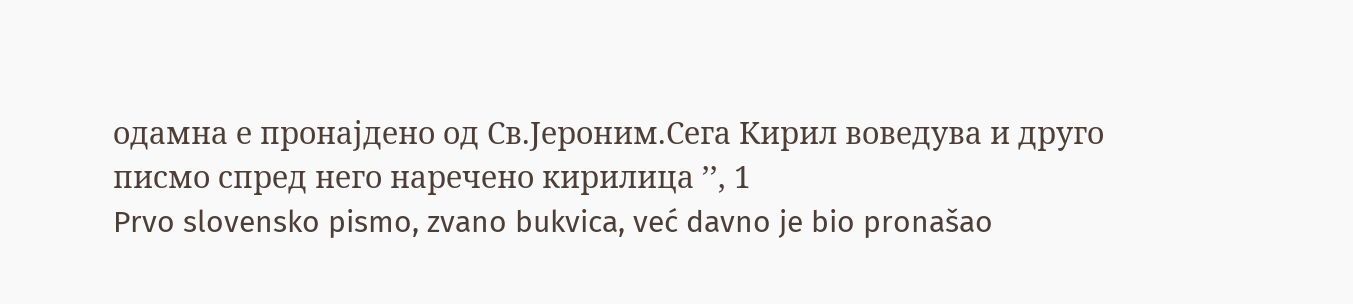одамна е пронајдено од Св.Јероним.Сега Кирил воведува и друго писмо спред него наречено кирилица ’’, 1
Prvo slovensko pismo, zvano bukvica, već davno je bio pronašao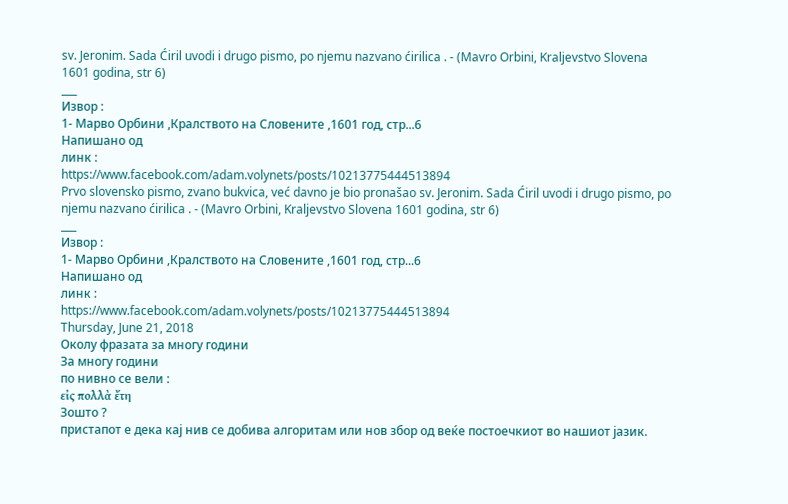sv. Jeronim. Sada Ćiril uvodi i drugo pismo, po njemu nazvano ćirilica . - (Mavro Orbini, Kraljevstvo Slovena 1601 godina, str 6)
___
Извор :
1- Марво Орбини ,Кралството на Словените ,1601 год, стр...6
Напишано од
линк :
https://www.facebook.com/adam.volynets/posts/10213775444513894
Prvo slovensko pismo, zvano bukvica, već davno je bio pronašao sv. Jeronim. Sada Ćiril uvodi i drugo pismo, po njemu nazvano ćirilica . - (Mavro Orbini, Kraljevstvo Slovena 1601 godina, str 6)
___
Извор :
1- Марво Орбини ,Кралството на Словените ,1601 год, стр...6
Напишано од
линк :
https://www.facebook.com/adam.volynets/posts/10213775444513894
Thursday, June 21, 2018
Околу фразата за многу години
За многу години
по нивно се вели :
εἰς πολλὰ ἔτη
Зошто ?
пристапот е дека кај нив се добива алгоритам или нов збор од веќе постоечкиот во нашиот јазик.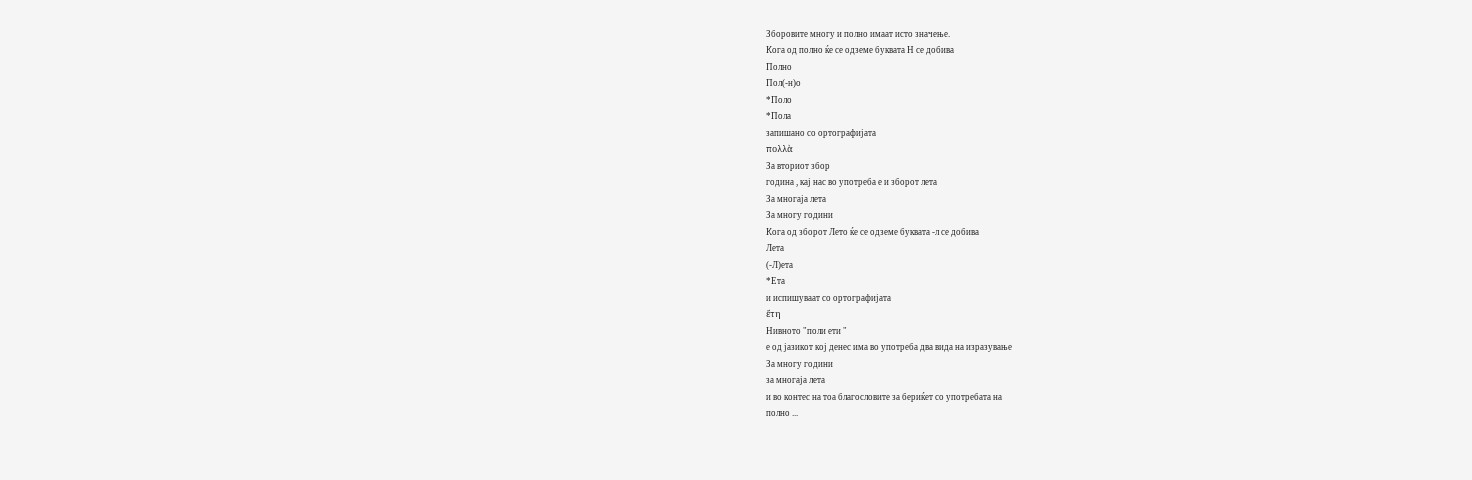Зборовите многу и полно имаат исто значење.
Кога од полно ќе се одземе буквата Н се добива
Полно
Пол(-н)о
*Поло
*Пола
запишано со ортографијата
πολλὰ
За вториот збор
година , кај нас во употреба е и зборот лета
За многаја лета
За многу години
Кога од зборот Лето ќе се одземе буквата -л се добива
Лета
(-Л)ета
*Ета
и испишуваат со ортографијата
ἔτη
Нивното "поли ети "
е од јазикот кој денес има во употреба два вида на изразување
За многу години
за многаја лета
и во контес на тоа благословите за бериќет со употребата на
полно ...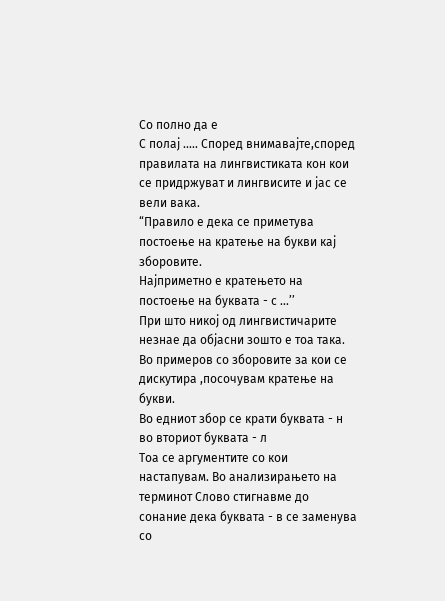Со полно да е
С полај ..... Според внимавајте,според правилата на лингвистиката кон кои се придржуват и лингвисите и јас се вели вака.
“Правило е дека се приметува постоење на кратење на букви кај зборовите.
Најприметно е кратењето на постоење на буквата - с ...’’
При што никој од лингвистичарите незнае да објасни зошто е тоа така.
Во примеров со зборовите за кои се дискутира ,посочувам кратење на букви.
Во едниот збор се крати буквата - н
во вториот буквата - л
Тоа се аргументите со кои настапувам. Во анализирањето на терминот Слово стигнавме до сонание дека буквата - в се заменува со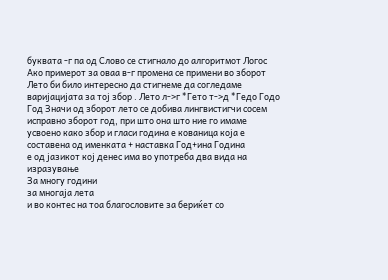буквата -г па од Слово се стигнало до алгоритмот Логос Ако примерот за оваа в-г промена се примени во зборот Лето би било интересно да стигнеме да согледаме варијацијата за тој збор . Лето л->г *Гето т->д *Гедо Годо Год Значи од зборот лето се добива лингвистигчи сосем исправно зборот год, при што она што ние го имаме усвоено како збор и гласи година е кованица која е составена од именката + наставка Год+ина Година
е од јазикот кој денес има во употреба два вида на изразување
За многу години
за многаја лета
и во контес на тоа благословите за бериќет со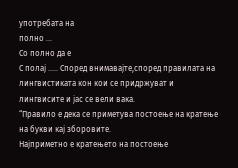употребата на
полно ...
Со полно да е
С полај ..... Според внимавајте,според правилата на лингвистиката кон кои се придржуват и лингвисите и јас се вели вака.
“Правило е дека се приметува постоење на кратење на букви кај зборовите.
Најприметно е кратењето на постоење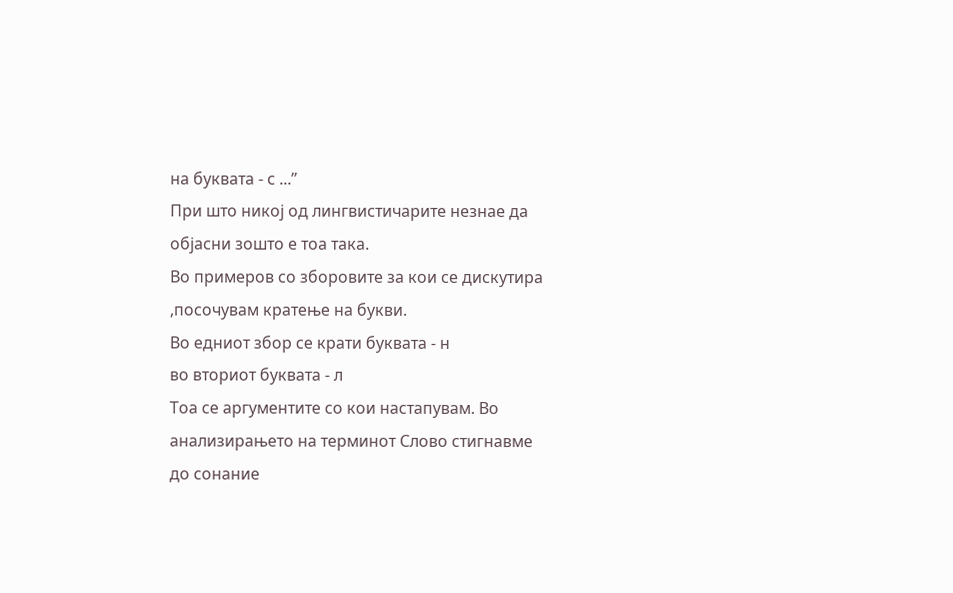на буквата - с ...’’
При што никој од лингвистичарите незнае да објасни зошто е тоа така.
Во примеров со зборовите за кои се дискутира ,посочувам кратење на букви.
Во едниот збор се крати буквата - н
во вториот буквата - л
Тоа се аргументите со кои настапувам. Во анализирањето на терминот Слово стигнавме до сонание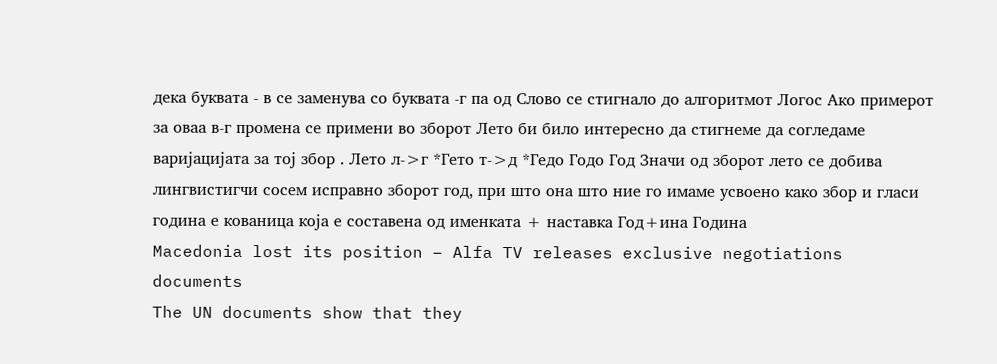дека буквата - в се заменува со буквата -г па од Слово се стигнало до алгоритмот Логос Ако примерот за оваа в-г промена се примени во зборот Лето би било интересно да стигнеме да согледаме варијацијата за тој збор . Лето л->г *Гето т->д *Гедо Годо Год Значи од зборот лето се добива лингвистигчи сосем исправно зборот год, при што она што ние го имаме усвоено како збор и гласи година е кованица која е составена од именката + наставка Год+ина Година
Macedonia lost its position – Alfa TV releases exclusive negotiations documents
The UN documents show that they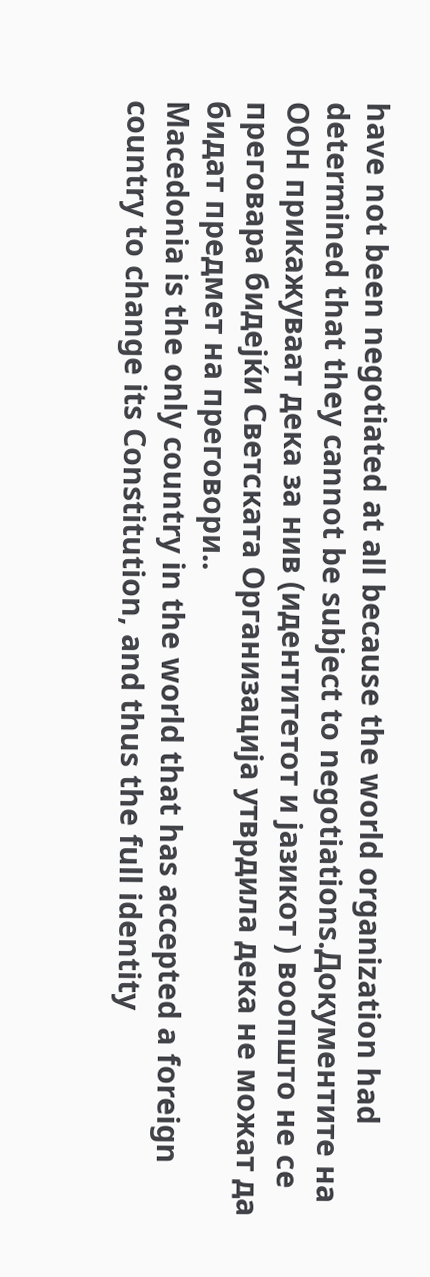have not been negotiated at all because the world organization had determined that they cannot be subject to negotiations.Документите на ООН прикажуваат дека за нив (идентитетот и јазикот ) воопшто не се преговара бидејќи Светската Организација утврдила дека не можат да бидат предмет на преговори..
Macedonia is the only country in the world that has accepted a foreign country to change its Constitution, and thus the full identity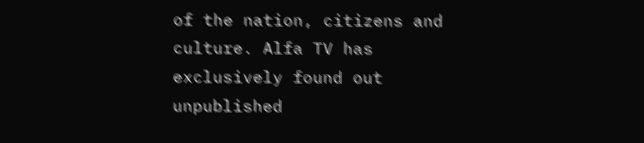of the nation, citizens and culture. Alfa TV has exclusively found out unpublished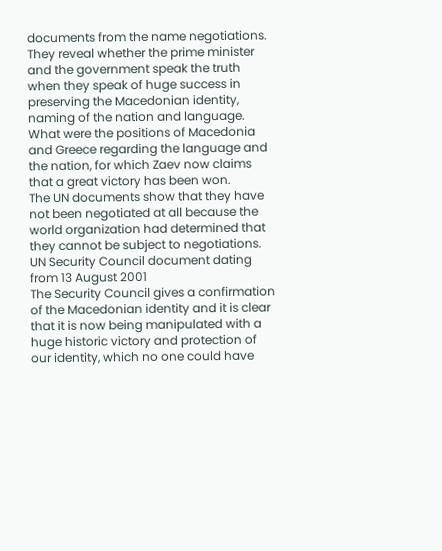documents from the name negotiations. They reveal whether the prime minister and the government speak the truth when they speak of huge success in preserving the Macedonian identity, naming of the nation and language.
What were the positions of Macedonia and Greece regarding the language and the nation, for which Zaev now claims that a great victory has been won.
The UN documents show that they have not been negotiated at all because the world organization had determined that they cannot be subject to negotiations.
UN Security Council document dating from 13 August 2001
The Security Council gives a confirmation of the Macedonian identity and it is clear that it is now being manipulated with a huge historic victory and protection of our identity, which no one could have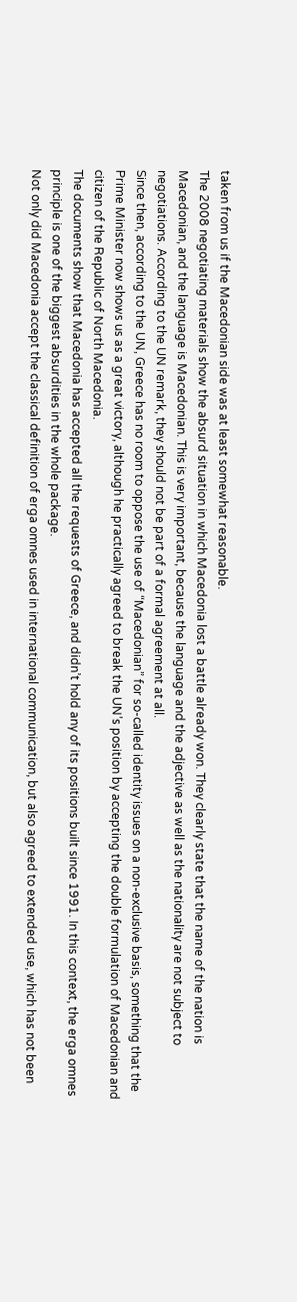taken from us if the Macedonian side was at least somewhat reasonable.
The 2008 negotiating materials show the absurd situation in which Macedonia lost a battle already won. They clearly state that the name of the nation is Macedonian, and the language is Macedonian. This is very important, because the language and the adjective as well as the nationality are not subject to negotiations. According to the UN remark, they should not be part of a formal agreement at all.
Since then, according to the UN, Greece has no room to oppose the use of “Macedonian” for so-called identity issues on a non-exclusive basis, something that the Prime Minister now shows us as a great victory, although he practically agreed to break the UN’s position by accepting the double formulation of Macedonian and citizen of the Republic of North Macedonia.
The documents show that Macedonia has accepted all the requests of Greece, and didn’t hold any of its positions built since 1991. In this context, the erga omnes principle is one of the biggest absurdities in the whole package.
Not only did Macedonia accept the classical definition of erga omnes used in international communication, but also agreed to extended use, which has not been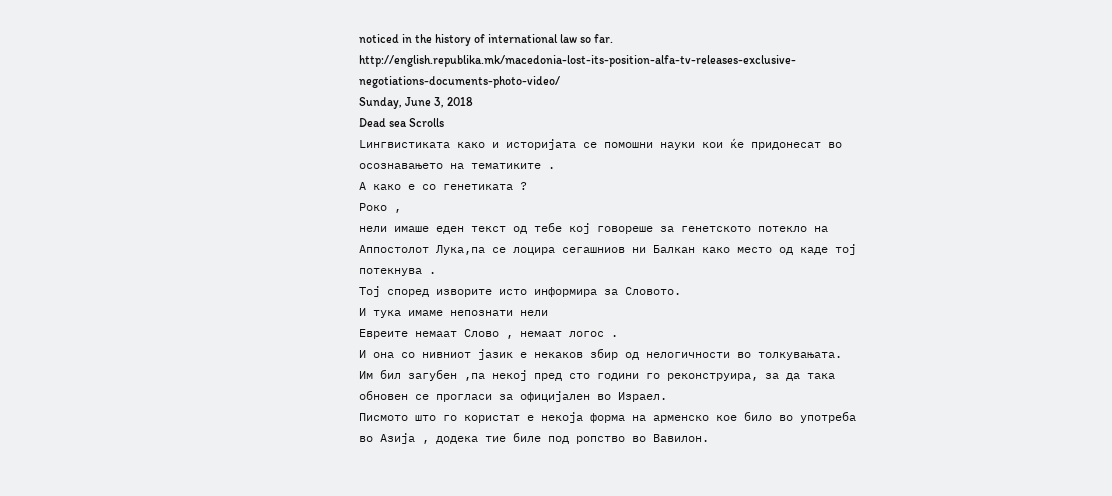noticed in the history of international law so far.
http://english.republika.mk/macedonia-lost-its-position-alfa-tv-releases-exclusive-negotiations-documents-photo-video/
Sunday, June 3, 2018
Dead sea Scrolls
Lингвистиката како и историјата се помошни науки кои ќе придонесат во осознавањето на тематиките .
А како е со генетиката ?
Роко ,
нели имаше еден текст од тебе кој говореше за генетското потекло на Аппостолот Лука,па се лоцира сегашниов ни Балкан како место од каде тој потекнува .
Тој според изворите исто информира за Словото.
И тука имаме непознати нели
Евреите немаат Слово , немаат логос .
И она со нивниот јазик е некаков збир од нелогичности во толкувањата. Им бил загубен ,па некој пред сто години го реконструира, за да така обновен се прогласи за официјален во Израел.
Писмото што го користат е некоја форма на арменско кое било во употреба во Азија , додека тие биле под ропство во Вавилон.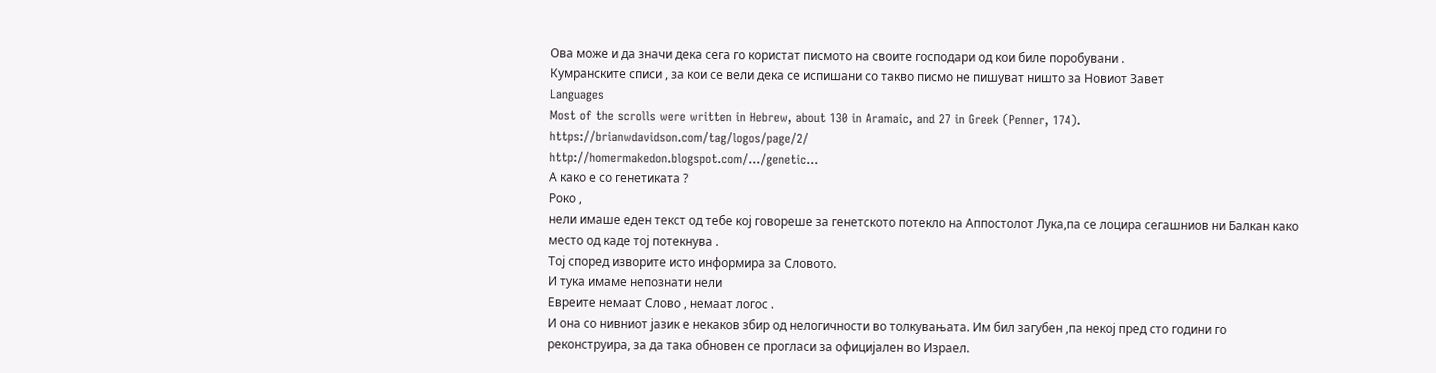Ова може и да значи дека сега го користат писмото на своите господари од кои биле поробувани .
Кумранските списи , за кои се вели дека се испишани со такво писмо не пишуват ништо за Новиот Завет
Languages
Most of the scrolls were written in Hebrew, about 130 in Aramaic, and 27 in Greek (Penner, 174).
https://brianwdavidson.com/tag/logos/page/2/
http://homermakedon.blogspot.com/.../genetic...
А како е со генетиката ?
Роко ,
нели имаше еден текст од тебе кој говореше за генетското потекло на Аппостолот Лука,па се лоцира сегашниов ни Балкан како место од каде тој потекнува .
Тој според изворите исто информира за Словото.
И тука имаме непознати нели
Евреите немаат Слово , немаат логос .
И она со нивниот јазик е некаков збир од нелогичности во толкувањата. Им бил загубен ,па некој пред сто години го реконструира, за да така обновен се прогласи за официјален во Израел.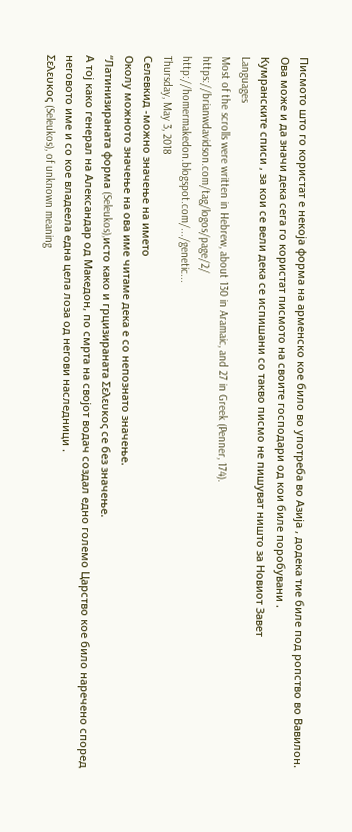Писмото што го користат е некоја форма на арменско кое било во употреба во Азија , додека тие биле под ропство во Вавилон.
Ова може и да значи дека сега го користат писмото на своите господари од кои биле поробувани .
Кумранските списи , за кои се вели дека се испишани со такво писмо не пишуват ништо за Новиот Завет
Languages
Most of the scrolls were written in Hebrew, about 130 in Aramaic, and 27 in Greek (Penner, 174).
https://brianwdavidson.com/tag/logos/page/2/
http://homermakedon.blogspot.com/.../genetic...
Thursday, May 3, 2018
Селевкид -можно значење на името
Околу можното значење на ова име читаме дека е со непознато значење.
“Латинизираната форма (Seleukos),исто како и грцизираната Σελευκος се без значење.
А тој како генерал на Александар од Македон, по смрта на својот водач создал едно големо Царство кое било наречено според неговото име и со кое владеела една цела лоза од негови наследници .
Σελευκος (Seleukos), of unknown meaning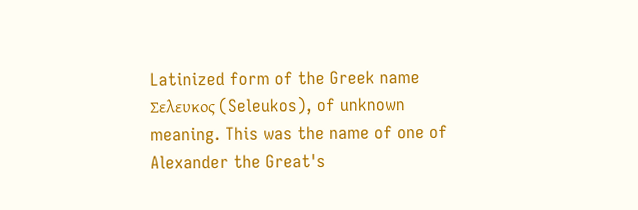Latinized form of the Greek name Σελευκος (Seleukos), of unknown meaning. This was the name of one of Alexander the Great's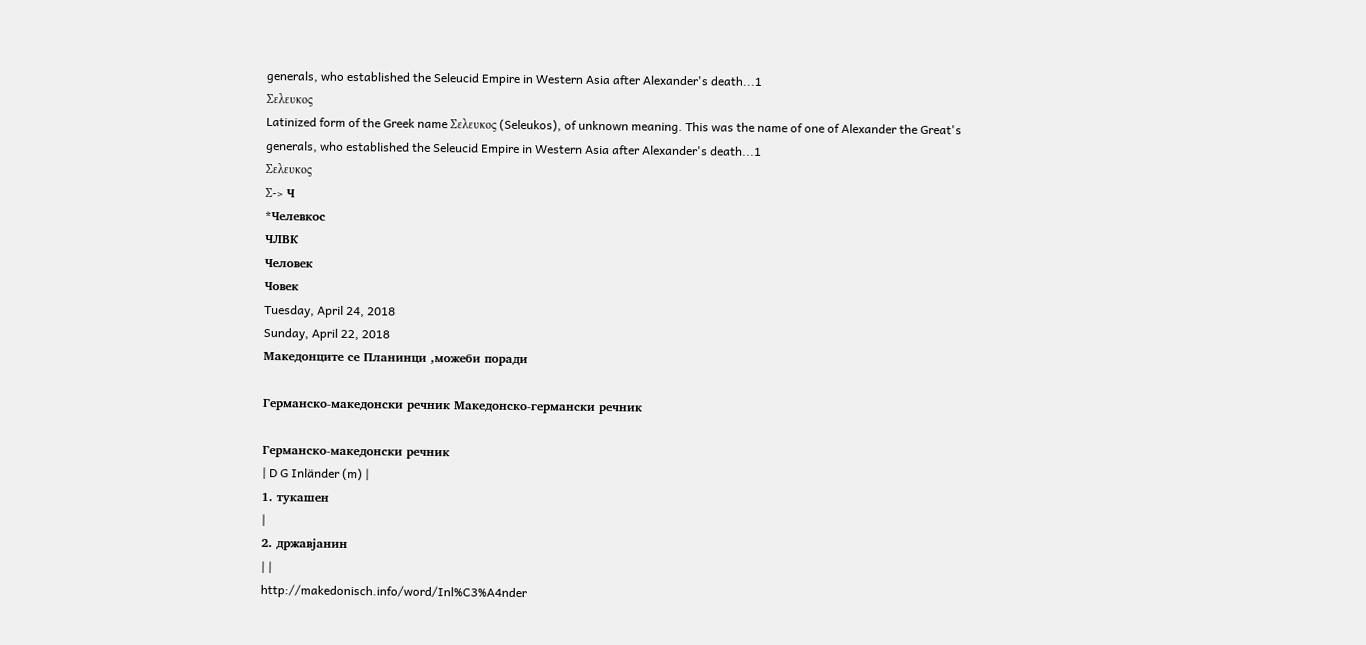generals, who established the Seleucid Empire in Western Asia after Alexander's death...1
Σελευκος
Latinized form of the Greek name Σελευκος (Seleukos), of unknown meaning. This was the name of one of Alexander the Great's generals, who established the Seleucid Empire in Western Asia after Alexander's death...1
Σελευκος
Σ-> Ч
*Челевкос
ЧЛВК
Человек
Човек
Tuesday, April 24, 2018
Sunday, April 22, 2018
Македонците се Планинци ,можеби поради

Германско-македонски речник Македонско-германски речник

Германско-македонски речник
| D G Inländer (m) |
1. тукашен
|
2. државјанин
| |
http://makedonisch.info/word/Inl%C3%A4nder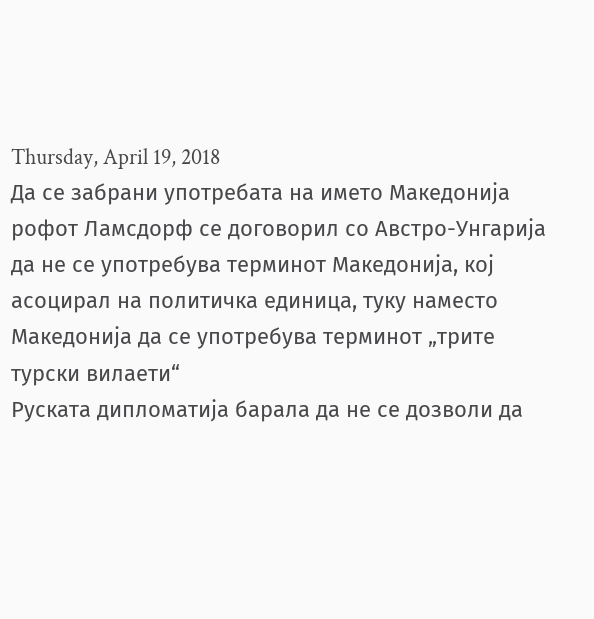Thursday, April 19, 2018
Да се забрани употребата на името Македонија
рофот Ламсдорф се договорил со Австро-Унгарија да не се употребува терминот Македонија, кој асоцирал на политичка единица, туку наместо Македонија да се употребува терминот „трите турски вилаети“
Руската дипломатија барала да не се дозволи да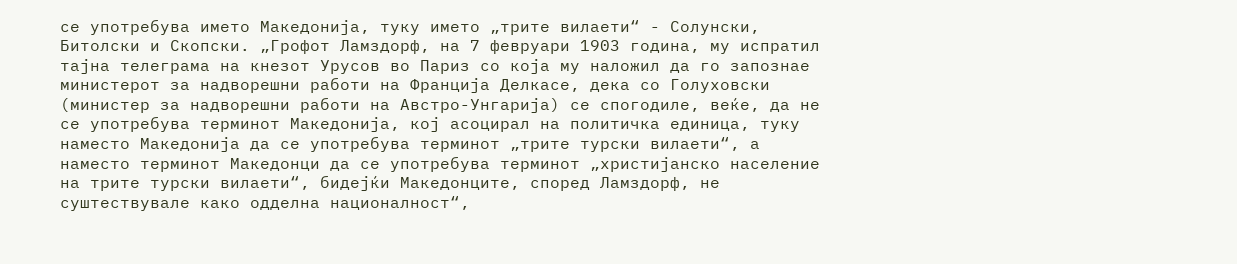се употребува името Македонија, туку името „трите вилаети“ - Солунски, Битолски и Скопски. „Грофот Ламздорф, на 7 февруари 1903 година, му испратил тајна телеграма на кнезот Урусов во Париз со која му наложил да го запознае министерот за надворешни работи на Франција Делкасе, дека со Голуховски (министер за надворешни работи на Австро-Унгарија) се спогодиле, веќе, да не се употребува терминот Македонија, кој асоцирал на политичка единица, туку наместо Македонија да се употребува терминот „трите турски вилаети“, а наместо терминот Македонци да се употребува терминот „христијанско население на трите турски вилаети“, бидејќи Македонците, според Ламздорф, не суштествувале како одделна националност“,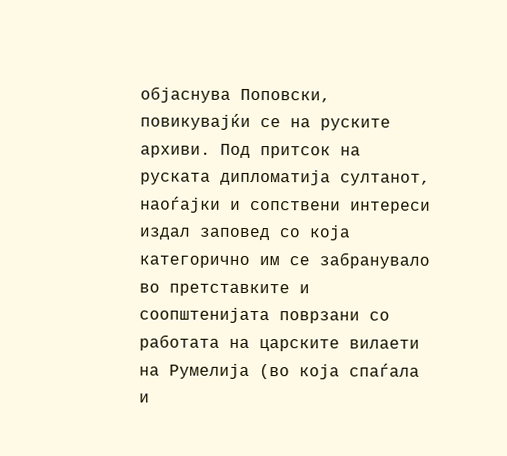објаснува Поповски, повикувајќи се на руските архиви. Под притсок на руската дипломатија султанот, наоѓајки и сопствени интереси издал заповед со која категорично им се забранувало во претставките и соопштенијата поврзани со работата на царските вилаети на Румелија (во која спаѓала и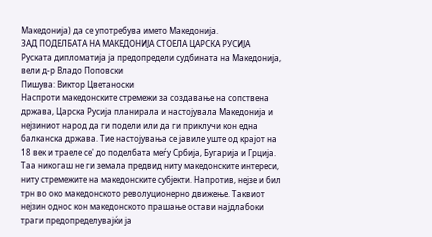Македонија) да се употребува името Македонија.
ЗАД ПОДЕЛБАТА НА МАКЕДОНИЈА СТОЕЛА ЦАРСКА РУСИЈА
Руската дипломатија ја предопредели судбината на Македонија, вели д-р Владо Поповски
Пишува: Виктор Цветаноски
Наспроти македонските стремежи за создавање на сопствена држава, Царска Русија планирала и настојувала Македонија и нејзиниот народ да ги подели или да ги приклучи кон една балканска држава. Тие настојувања се јавиле уште од крајот на 18 век и траеле се' до поделбата меѓу Србија, Бугарија и Грција. Таа никогаш не ги земала предвид ниту македонските интереси, ниту стремежите на македонските субјекти. Напротив, нејзе и бил трн во око македонското револуционерно движење. Таквиот нејзин однос кон македонското прашање остави најдлабоки траги предопределувајќи ја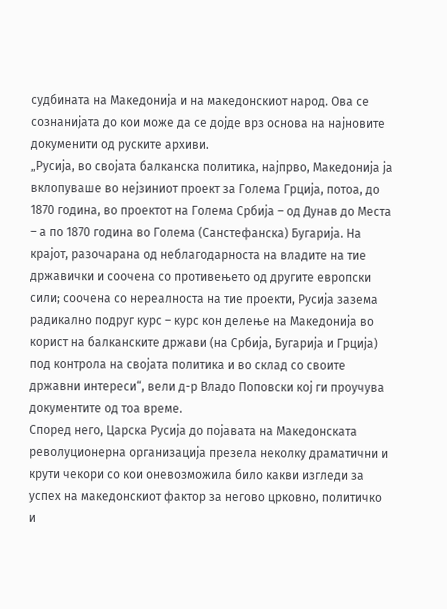судбината на Македонија и на македонскиот народ. Ова се сознанијата до кои може да се дојде врз основа на најновите докуменити од руските архиви.
„Русија, во својата балканска политика, најпрво, Македонија ја вклопуваше во нејзиниот проект за Голема Грција, потоа, до 1870 година, во проектот на Голема Србија – од Дунав до Места – а по 1870 година во Голема (Санстефанска) Бугарија. На крајот, разочарана од неблагодарноста на владите на тие државички и соочена со противењето од другите европски сили; соочена со нереалноста на тие проекти, Русија зазема радикално подруг курс – курс кон делење на Македонија во корист на балканските држави (на Србија, Бугарија и Грција) под контрола на својата политика и во склад со своите државни интереси“, вели д-р Владо Поповски кој ги проучува документите од тоа време.
Според него, Царска Русија до појавата на Македонската револуционерна организација презела неколку драматични и крути чекори со кои оневозможила било какви изгледи за успех на македонскиот фактор за негово црковно, политичко и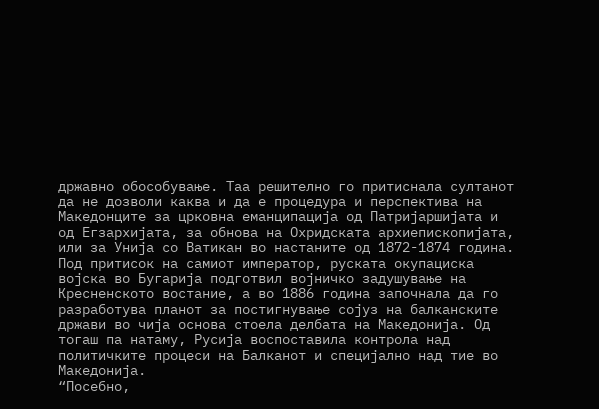државно обособување. Таа решително го притиснала султанот да не дозволи каква и да е процедура и перспектива на Македонците за црковна еманципација од Патријаршијата и од Егзархијата, за обнова на Охридската архиепископијата, или за Унија со Ватикан во настаните од 1872-1874 година. Под притисок на самиот император, руската окупациска војска во Бугарија подготвил војничко задушување на Кресненското востание, а во 1886 година започнала да го разработува планот за постигнување сојуз на балканските држави во чија основа стоела делбата на Македонија. Од тогаш па натаму, Русија воспоставила контрола над политичките процеси на Балканот и специјално над тие во Македонија.
“Посебно,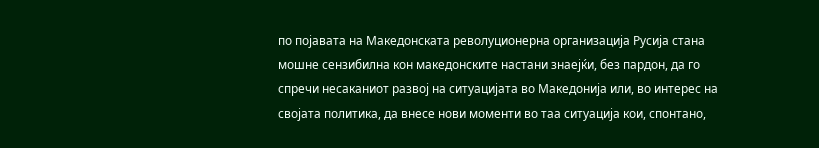по појавата на Македонската револуционерна организација Русија стана мошне сензибилна кон македонските настани знаејќи, без пардон, да го спречи несаканиот развој на ситуацијата во Македонија или, во интерес на својата политика, да внесе нови моменти во таа ситуација кои, спонтано,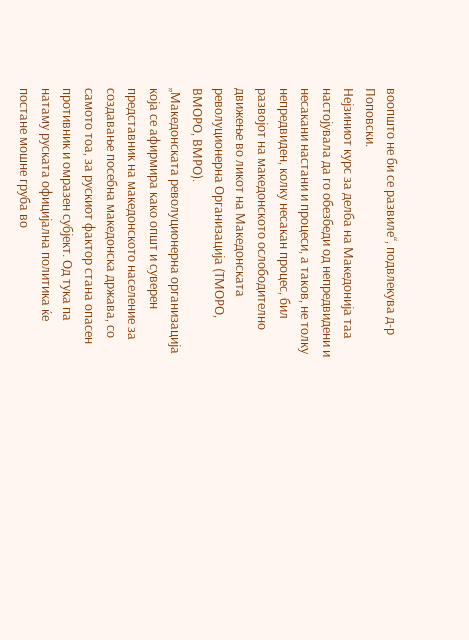воопшто не би се развиле“, подвлекува д-р Поповски.
Нејзиниот курс за делба на Македонија таа настојувала да го обезбеди од непредвидени и несакани настани и процеси, а таков, не толку непредвиден, колку несакан процес, бил развојот на македонското ослободително движење во ликот на Македонската револуционерна Организација (ТМОРО, ВМОРО, ВМРО).
„Македонската револуционерна организација која се афирмира како општ и суверен представник на македонското население за создавање посебна македонска држава, со самото тоа, за рускиот фактор стана опасен противник и омразен субјект. Од тука па натаму руската официјална политика ќе постане мошне груба во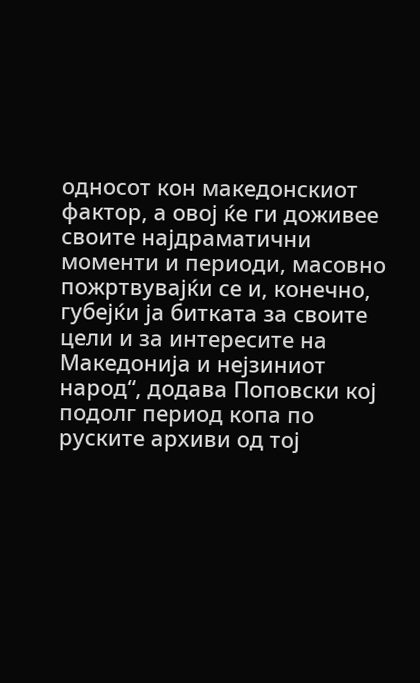односот кон македонскиот фактор, а овој ќе ги доживее своите најдраматични моменти и периоди, масовно пожртвувајќи се и, конечно, губејќи ја битката за своите цели и за интересите на Македонија и нејзиниот народ“, додава Поповски кој подолг период копа по руските архиви од тој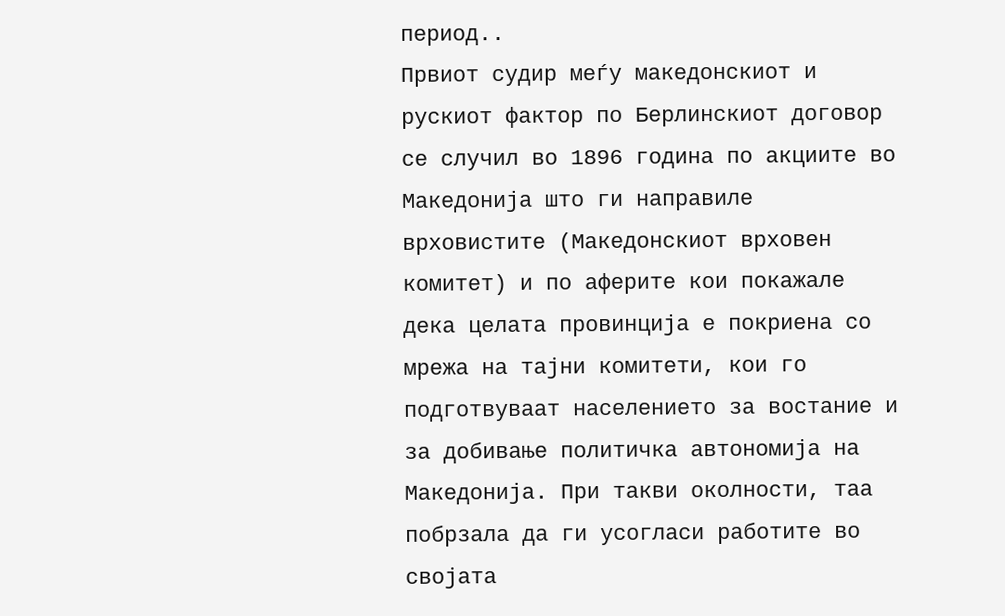период..
Првиот судир меѓу македонскиот и рускиот фактор по Берлинскиот договор се случил во 1896 година по акциите во Македонија што ги направиле врховистите (Македонскиот врховен комитет) и по аферите кои покажале дека целата провинција е покриена со мрежа на тајни комитети, кои го подготвуваат населението за востание и за добивање политичка автономија на Македонија. При такви околности, таа побрзала да ги усогласи работите во својата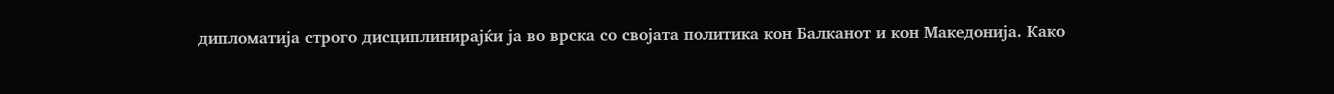дипломатија строго дисциплинирајќи ја во врска со својата политика кон Балканот и кон Македонија. Како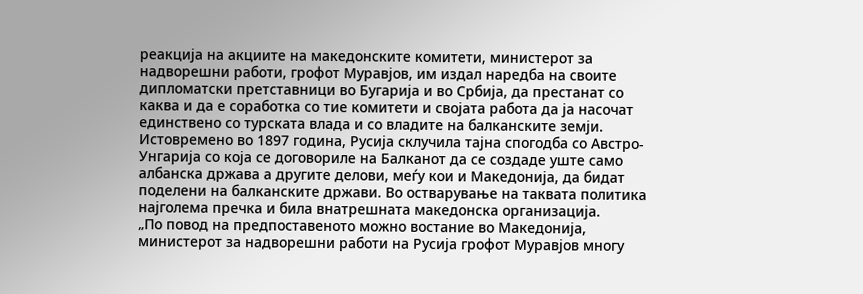реакција на акциите на македонските комитети, министерот за надворешни работи, грофот Муравјов, им издал наредба на своите дипломатски претставници во Бугарија и во Србија, да престанат со каква и да е соработка со тие комитети и својата работа да ја насочат единствено со турската влада и со владите на балканските земји. Истовремено во 1897 година, Русија склучила тајна спогодба со Австро-Унгарија со која се договориле на Балканот да се создаде уште само албанска држава а другите делови, меѓу кои и Македонија, да бидат поделени на балканските држави. Во остварување на таквата политика најголема пречка и била внатрешната македонска организација.
„По повод на предпоставеното можно востание во Македонија, министерот за надворешни работи на Русија грофот Муравјов многу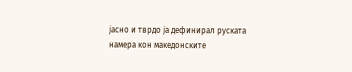јасно и тврдо ја дефинирал руската намера кон македонските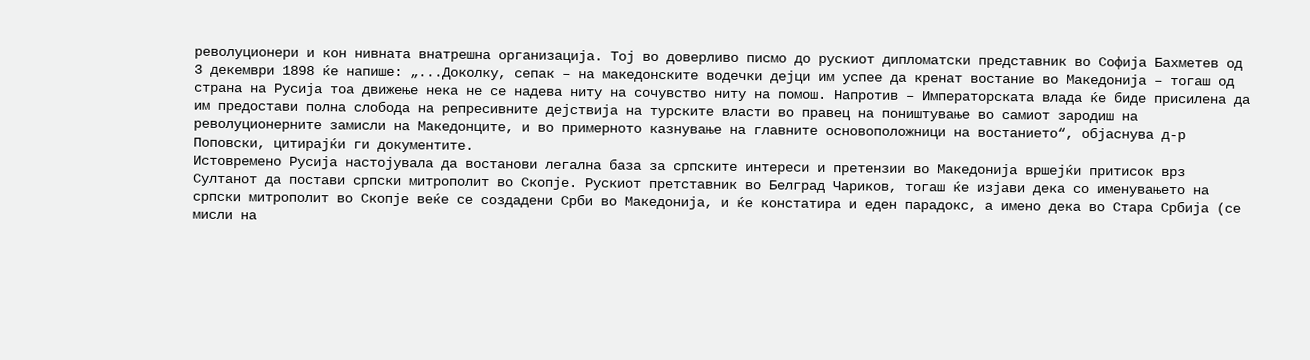револуционери и кон нивната внатрешна организација. Тој во доверливо писмо до рускиот дипломатски представник во Софија Бахметев од 3 декември 1898 ќе напише: „...Доколку, сепак – на македонските водечки дејци им успее да кренат востание во Македонија – тогаш од страна на Русија тоа движење нека не се надева ниту на сочувство ниту на помош. Напротив – Императорската влада ќе биде присилена да им предостави полна слобода на репресивните дејствија на турските власти во правец на поништување во самиот зародиш на револуционерните замисли на Македонците, и во примерното казнување на главните основоположници на востанието“, објаснува д-р Поповски, цитирајќи ги документите.
Истовремено Русија настојувала да востанови легална база за српските интереси и претензии во Македонија вршејќи притисок врз Султанот да постави српски митрополит во Скопје. Рускиот претставник во Белград Чариков, тогаш ќе изјави дека со именувањето на српски митрополит во Скопје веќе се создадени Срби во Македонија, и ќе констатира и еден парадокс, а имено дека во Стара Србија (се мисли на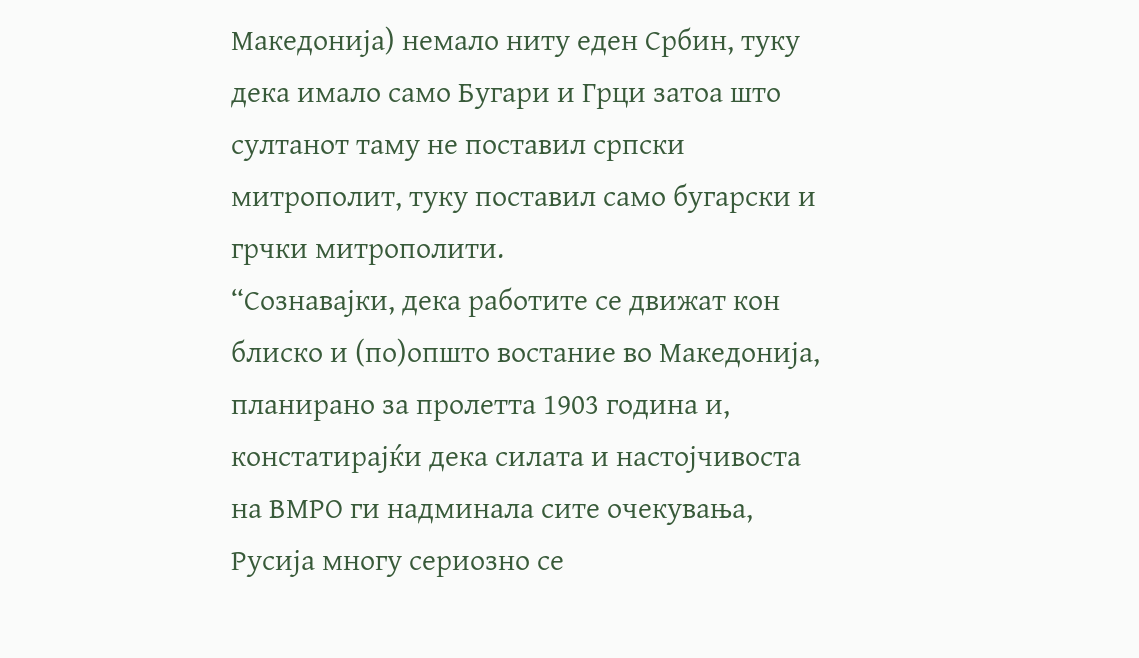Македонија) немало ниту еден Србин, туку дека имало само Бугари и Грци затоа што султанот таму не поставил српски митрополит, туку поставил само бугарски и грчки митрополити.
“Сознавајки, дека работите се движат кон блиско и (по)општо востание во Македонија, планирано за пролетта 1903 година и, констатирајќи дека силата и настојчивоста на ВМРО ги надминала сите очекувања, Русија многу сериозно се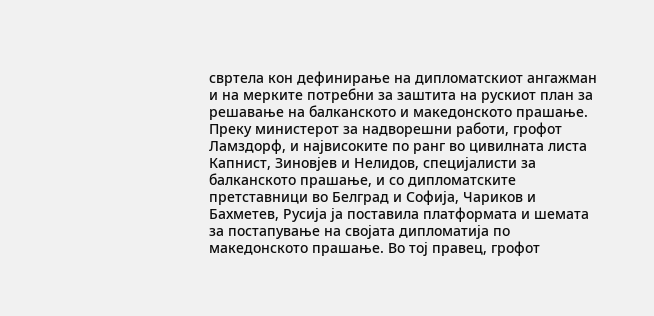свртела кон дефинирање на дипломатскиот ангажман и на мерките потребни за заштита на рускиот план за решавање на балканското и македонското прашање. Преку министерот за надворешни работи, грофот Ламздорф, и највисоките по ранг во цивилната листа Капнист, Зиновјев и Нелидов, специјалисти за балканското прашање, и со дипломатските претставници во Белград и Софија, Чариков и Бахметев, Русија ја поставила платформата и шемата за постапување на својата дипломатија по македонското прашање. Во тој правец, грофот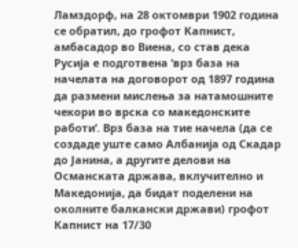Ламздорф, на 28 октомври 1902 година се обратил, до грофот Капнист, амбасадор во Виена, со став дека Русија е подготвена ’врз база на начелата на договорот од 1897 година да размени мислења за натамошните чекори во врска со македонските работи’. Врз база на тие начела (да се создаде уште само Албанија од Скадар до Јанина, а другите делови на Османската држава, вклучително и Македонија, да бидат поделени на околните балкански држави) грофот Капнист на 17/30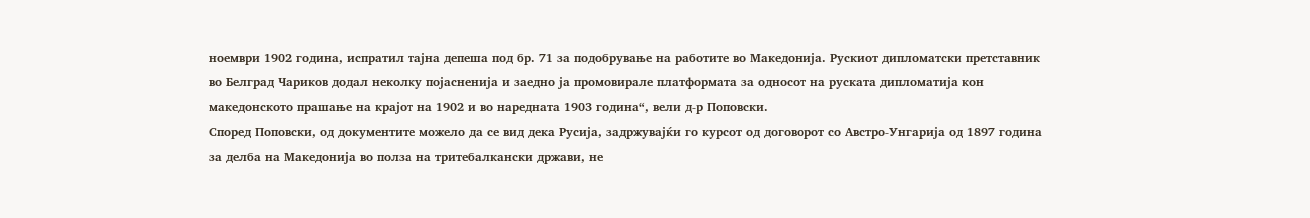ноември 1902 година, испратил тајна депеша под бр. 71 за подобрување на работите во Македонија. Рускиот дипломатски претставник во Белград Чариков додал неколку појасненија и заедно ја промовирале платформата за односот на руската дипломатија кон македонското прашање на крајот на 1902 и во наредната 1903 година“, вели д-р Поповски.
Според Поповски, од документите можело да се вид дека Русија, задржувајќи го курсот од договорот со Австро-Унгарија од 1897 година за делба на Македонија во полза на тритебалкански држави, не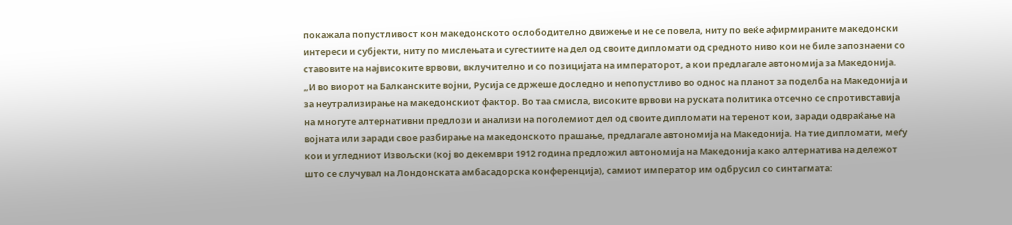покажала попустливост кон македонското ослободително движење и не се повела, ниту по веќе афирмираните македонски интереси и субјекти, ниту по мислењата и сугестиите на дел од своите дипломати од средното ниво кои не биле запознаени со ставовите на највисоките врвови, вклучително и со позицијата на императорот, а кои предлагале автономија за Македонија.
„И во виорот на Балканските војни, Русија се држеше доследно и непопустливо во однос на планот за поделба на Македонија и за неутрализирање на македонскиот фактор. Во таа смисла, високите врвови на руската политика отсечно се спротивставија на многуте алтернативни предлози и анализи на поголемиот дел од своите дипломати на теренот кои, заради одвраќање на војната или заради свое разбирање на македонското прашање, предлагале автономија на Македонија. На тие дипломати, меѓу кои и угледниот Извољски (кој во декември 1912 година предложил автономија на Македонија како алтернатива на дележот што се случувал на Лондонската амбасадорска конференција), самиот император им одбрусил со синтагмата: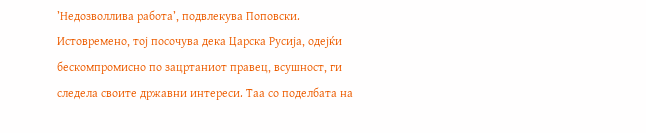’Недозволлива работа’, подвлекува Поповски.
Истовремено, тој посочува дека Царска Русија, одејќи бескомпромисно по зацртаниот правец, всушност, ги следела своите државни интереси. Таа со поделбата на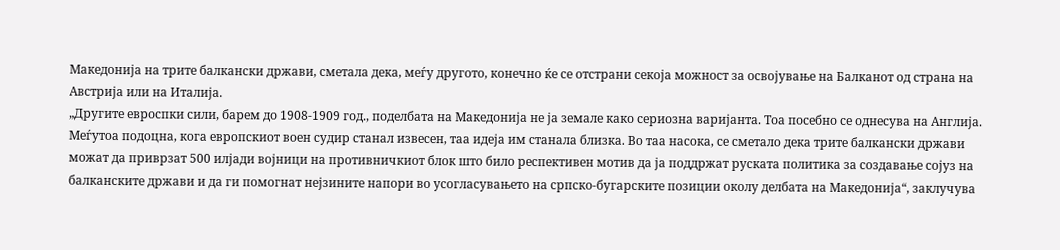Македонија на трите балкански држави, сметала дека, меѓу другото, конечно ќе се отстрани секоја можност за освојување на Балканот од страна на Австрија или на Италија.
„Другите евроспки сили, барем до 1908-1909 год., поделбата на Македонија не ја земале како сериозна варијанта. Тоа посебно се однесува на Англија. Меѓутоа подоцна, кога европскиот воен судир станал извесен, таа идеја им станала близка. Во таа насока, се сметало дека трите балкански држави можат да приврзат 500 илјади војници на противничкиот блок што било респективен мотив да ја поддржат руската политика за создавање сојуз на балканските држави и да ги помогнат нејзините напори во усогласувањето на српско-бугарските позиции околу делбата на Македонија“, заклучува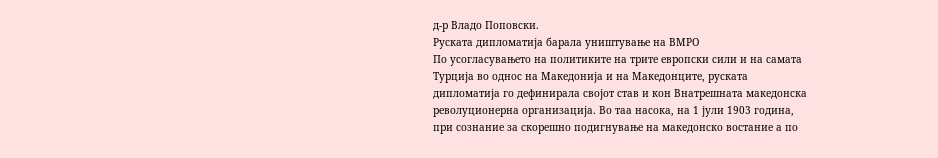д-р Владо Поповски.
Руската дипломатија барала уништување на ВМРО
По усогласувањето на политиките на трите европски сили и на самата Турција во однос на Македонија и на Македонците, руската дипломатија го дефинирала својот став и кон Внатрешната македонска револуционерна организација. Во таа насока, на 1 јули 1903 година, при сознание за скорешно подигнување на македонско востание а по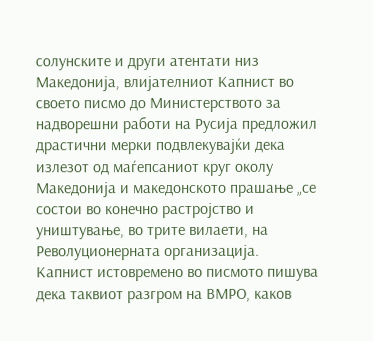солунските и други атентати низ Македонија, влијателниот Капнист во своето писмо до Министерството за надворешни работи на Русија предложил драстични мерки подвлекувајќи дека излезот од маѓепсаниот круг околу Македонија и македонското прашање „се состои во конечно растројство и уништување, во трите вилаети, на Револуционерната организација.
Капнист истовремено во писмото пишува дека таквиот разгром на ВМРО, каков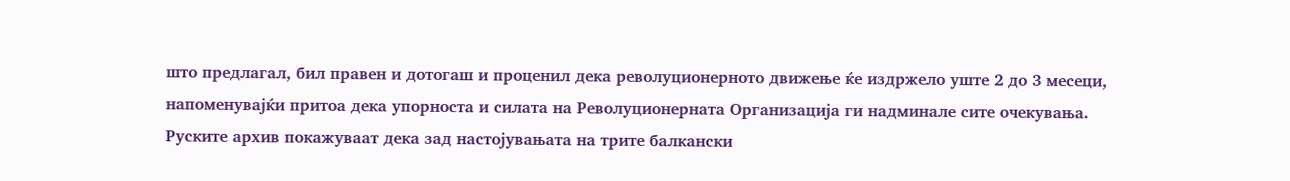што предлагал, бил правен и дотогаш и проценил дека револуционерното движење ќе издржело уште 2 до 3 месеци, напоменувајќи притоа дека упорноста и силата на Револуционерната Организација ги надминале сите очекувања.
Руските архив покажуваат дека зад настојувањата на трите балкански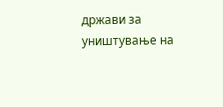држави за уништување на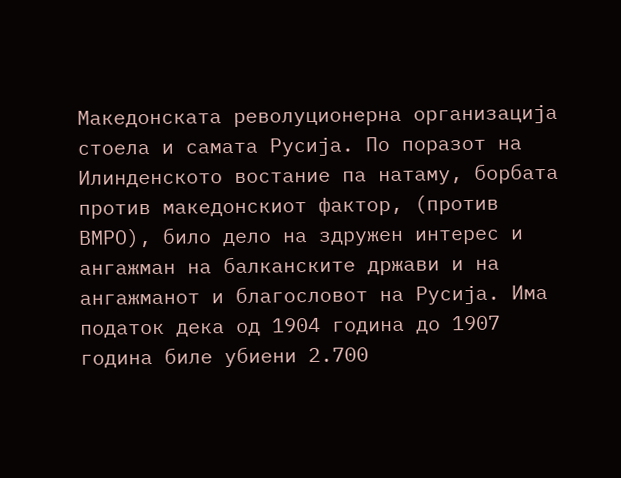Македонската револуционерна организација стоела и самата Русија. По поразот на Илинденското востание па натаму, борбата против македонскиот фактор, (против ВМРО), било дело на здружен интерес и ангажман на балканските држави и на ангажманот и благословот на Русија. Има податок дека од 1904 година до 1907 година биле убиени 2.700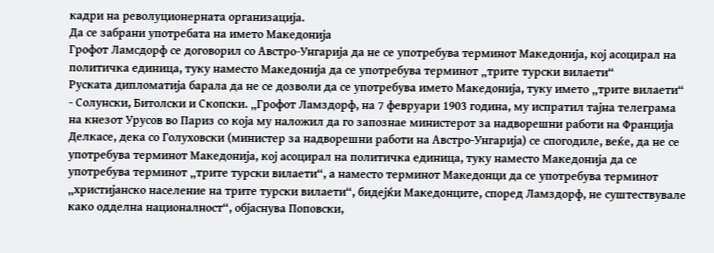кадри на револуционерната организација.
Да се забрани употребата на името Македонија
Грофот Ламсдорф се договорил со Австро-Унгарија да не се употребува терминот Македонија, кој асоцирал на политичка единица, туку наместо Македонија да се употребува терминот „трите турски вилаети“
Руската дипломатија барала да не се дозволи да се употребува името Македонија, туку името „трите вилаети“ - Солунски, Битолски и Скопски. „Грофот Ламздорф, на 7 февруари 1903 година, му испратил тајна телеграма на кнезот Урусов во Париз со која му наложил да го запознае министерот за надворешни работи на Франција Делкасе, дека со Голуховски (министер за надворешни работи на Австро-Унгарија) се спогодиле, веќе, да не се употребува терминот Македонија, кој асоцирал на политичка единица, туку наместо Македонија да се употребува терминот „трите турски вилаети“, а наместо терминот Македонци да се употребува терминот „христијанско население на трите турски вилаети“, бидејќи Македонците, според Ламздорф, не суштествувале како одделна националност“, објаснува Поповски,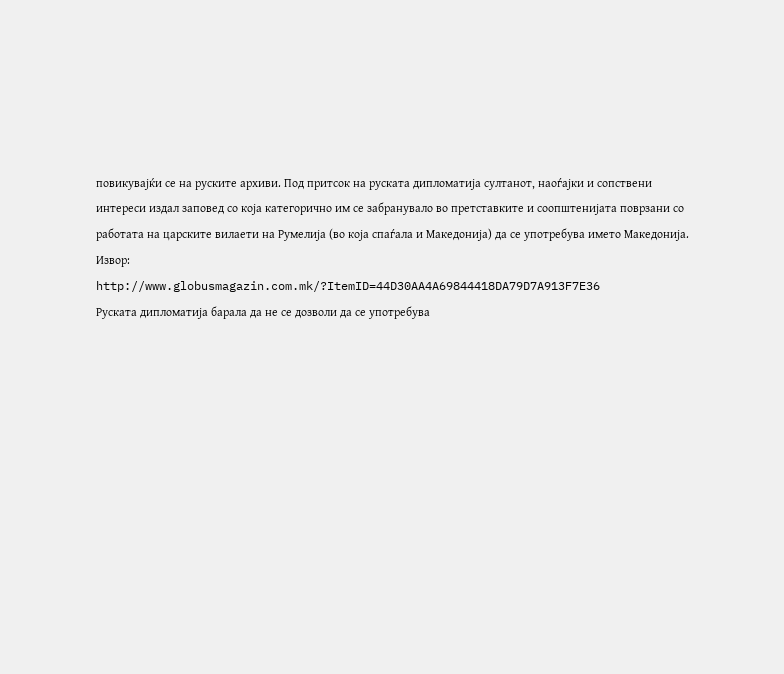повикувајќи се на руските архиви. Под притсок на руската дипломатија султанот, наоѓајки и сопствени интереси издал заповед со која категорично им се забранувало во претставките и соопштенијата поврзани со работата на царските вилаети на Румелија (во која спаѓала и Македонија) да се употребува името Македонија.
Извор:
http://www.globusmagazin.com.mk/?ItemID=44D30AA4A69844418DA79D7A913F7E36
Руската дипломатија барала да не се дозволи да се употребува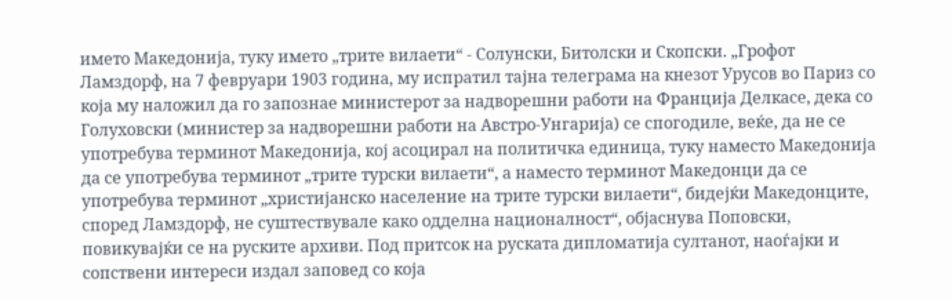името Македонија, туку името „трите вилаети“ - Солунски, Битолски и Скопски. „Грофот Ламздорф, на 7 февруари 1903 година, му испратил тајна телеграма на кнезот Урусов во Париз со која му наложил да го запознае министерот за надворешни работи на Франција Делкасе, дека со Голуховски (министер за надворешни работи на Австро-Унгарија) се спогодиле, веќе, да не се употребува терминот Македонија, кој асоцирал на политичка единица, туку наместо Македонија да се употребува терминот „трите турски вилаети“, а наместо терминот Македонци да се употребува терминот „христијанско население на трите турски вилаети“, бидејќи Македонците, според Ламздорф, не суштествувале како одделна националност“, објаснува Поповски, повикувајќи се на руските архиви. Под притсок на руската дипломатија султанот, наоѓајки и сопствени интереси издал заповед со која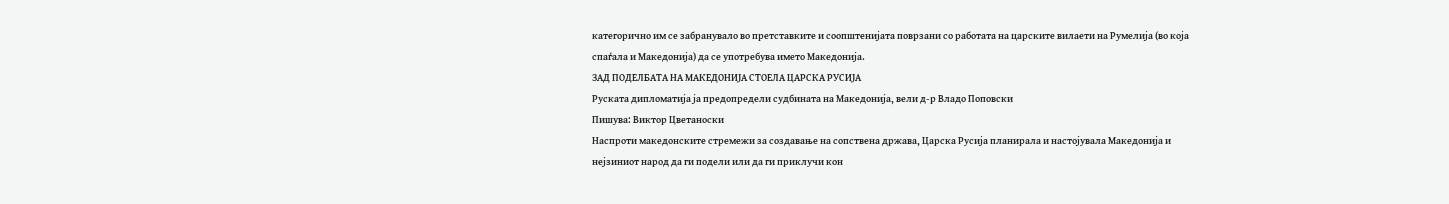категорично им се забранувало во претставките и соопштенијата поврзани со работата на царските вилаети на Румелија (во која спаѓала и Македонија) да се употребува името Македонија.
ЗАД ПОДЕЛБАТА НА МАКЕДОНИЈА СТОЕЛА ЦАРСКА РУСИЈА
Руската дипломатија ја предопредели судбината на Македонија, вели д-р Владо Поповски
Пишува: Виктор Цветаноски
Наспроти македонските стремежи за создавање на сопствена држава, Царска Русија планирала и настојувала Македонија и нејзиниот народ да ги подели или да ги приклучи кон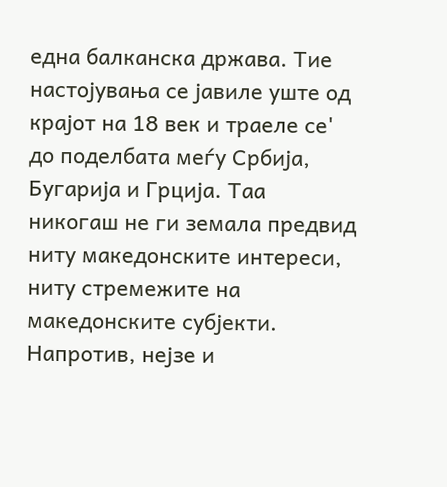една балканска држава. Тие настојувања се јавиле уште од крајот на 18 век и траеле се' до поделбата меѓу Србија, Бугарија и Грција. Таа никогаш не ги земала предвид ниту македонските интереси, ниту стремежите на македонските субјекти. Напротив, нејзе и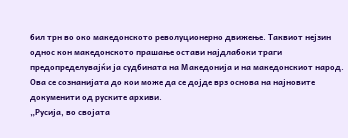бил трн во око македонското револуционерно движење. Таквиот нејзин однос кон македонското прашање остави најдлабоки траги предопределувајќи ја судбината на Македонија и на македонскиот народ. Ова се сознанијата до кои може да се дојде врз основа на најновите докуменити од руските архиви.
„Русија, во својата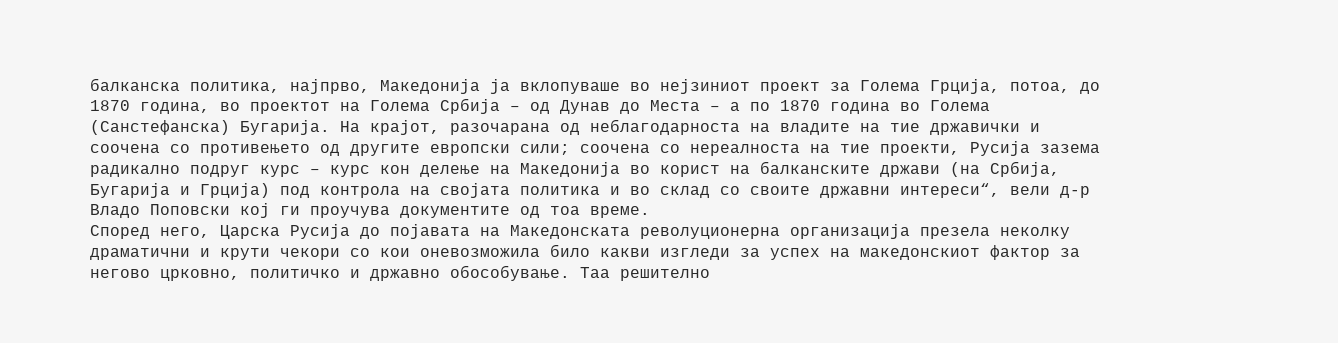балканска политика, најпрво, Македонија ја вклопуваше во нејзиниот проект за Голема Грција, потоа, до 1870 година, во проектот на Голема Србија – од Дунав до Места – а по 1870 година во Голема (Санстефанска) Бугарија. На крајот, разочарана од неблагодарноста на владите на тие државички и соочена со противењето од другите европски сили; соочена со нереалноста на тие проекти, Русија зазема радикално подруг курс – курс кон делење на Македонија во корист на балканските држави (на Србија, Бугарија и Грција) под контрола на својата политика и во склад со своите државни интереси“, вели д-р Владо Поповски кој ги проучува документите од тоа време.
Според него, Царска Русија до појавата на Македонската револуционерна организација презела неколку драматични и крути чекори со кои оневозможила било какви изгледи за успех на македонскиот фактор за негово црковно, политичко и државно обособување. Таа решително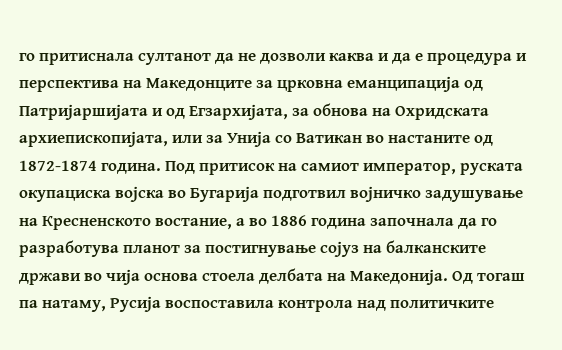го притиснала султанот да не дозволи каква и да е процедура и перспектива на Македонците за црковна еманципација од Патријаршијата и од Егзархијата, за обнова на Охридската архиепископијата, или за Унија со Ватикан во настаните од 1872-1874 година. Под притисок на самиот император, руската окупациска војска во Бугарија подготвил војничко задушување на Кресненското востание, а во 1886 година започнала да го разработува планот за постигнување сојуз на балканските држави во чија основа стоела делбата на Македонија. Од тогаш па натаму, Русија воспоставила контрола над политичките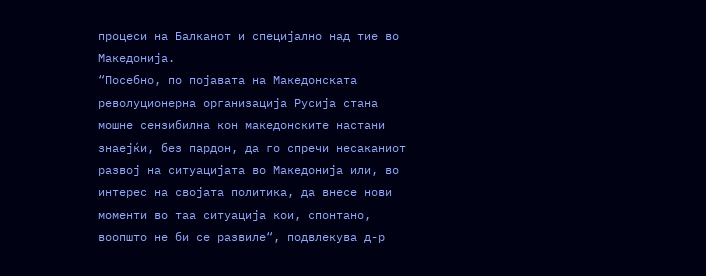процеси на Балканот и специјално над тие во Македонија.
“Посебно, по појавата на Македонската револуционерна организација Русија стана мошне сензибилна кон македонските настани знаејќи, без пардон, да го спречи несаканиот развој на ситуацијата во Македонија или, во интерес на својата политика, да внесе нови моменти во таа ситуација кои, спонтано, воопшто не би се развиле“, подвлекува д-р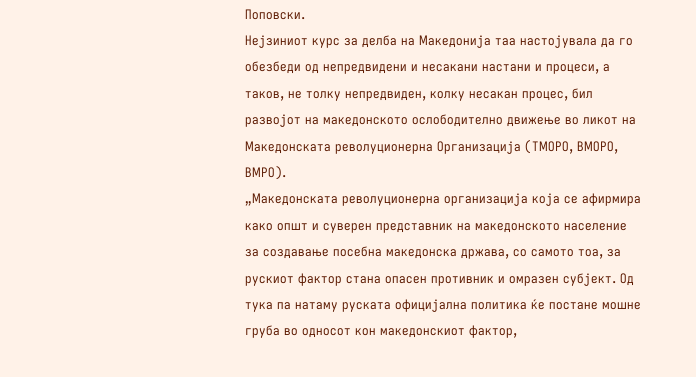Поповски.
Нејзиниот курс за делба на Македонија таа настојувала да го обезбеди од непредвидени и несакани настани и процеси, а таков, не толку непредвиден, колку несакан процес, бил развојот на македонското ослободително движење во ликот на Македонската револуционерна Организација (ТМОРО, ВМОРО, ВМРО).
„Македонската револуционерна организација која се афирмира како општ и суверен представник на македонското население за создавање посебна македонска држава, со самото тоа, за рускиот фактор стана опасен противник и омразен субјект. Од тука па натаму руската официјална политика ќе постане мошне груба во односот кон македонскиот фактор,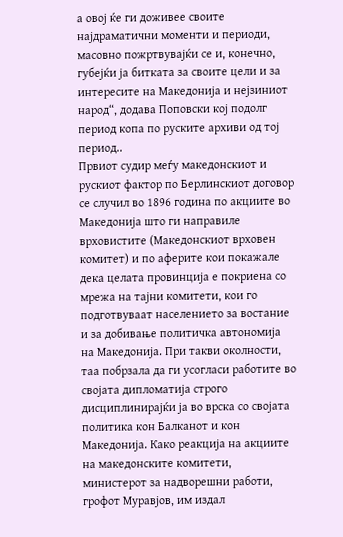а овој ќе ги доживее своите најдраматични моменти и периоди, масовно пожртвувајќи се и, конечно, губејќи ја битката за своите цели и за интересите на Македонија и нејзиниот народ“, додава Поповски кој подолг период копа по руските архиви од тој период..
Првиот судир меѓу македонскиот и рускиот фактор по Берлинскиот договор се случил во 1896 година по акциите во Македонија што ги направиле врховистите (Македонскиот врховен комитет) и по аферите кои покажале дека целата провинција е покриена со мрежа на тајни комитети, кои го подготвуваат населението за востание и за добивање политичка автономија на Македонија. При такви околности, таа побрзала да ги усогласи работите во својата дипломатија строго дисциплинирајќи ја во врска со својата политика кон Балканот и кон Македонија. Како реакција на акциите на македонските комитети, министерот за надворешни работи, грофот Муравјов, им издал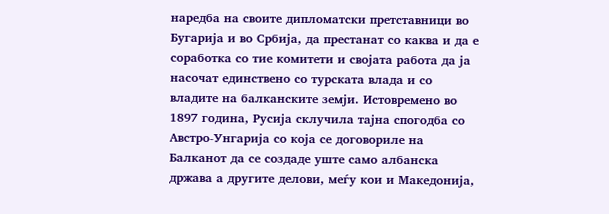наредба на своите дипломатски претставници во Бугарија и во Србија, да престанат со каква и да е соработка со тие комитети и својата работа да ја насочат единствено со турската влада и со владите на балканските земји. Истовремено во 1897 година, Русија склучила тајна спогодба со Австро-Унгарија со која се договориле на Балканот да се создаде уште само албанска држава а другите делови, меѓу кои и Македонија,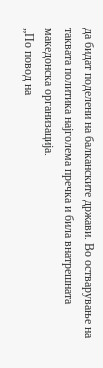да бидат поделени на балканските држави. Во остварување на таквата политика најголема пречка и била внатрешната македонска организација.
„По повод на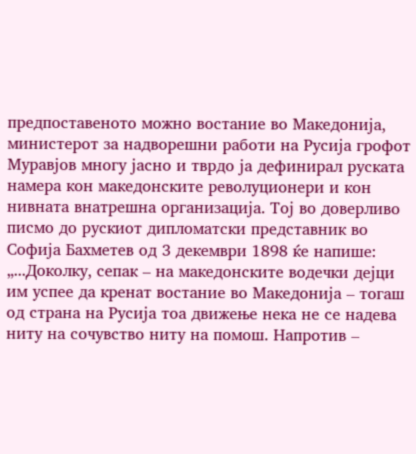предпоставеното можно востание во Македонија, министерот за надворешни работи на Русија грофот Муравјов многу јасно и тврдо ја дефинирал руската намера кон македонските револуционери и кон нивната внатрешна организација. Тој во доверливо писмо до рускиот дипломатски представник во Софија Бахметев од 3 декември 1898 ќе напише: „...Доколку, сепак – на македонските водечки дејци им успее да кренат востание во Македонија – тогаш од страна на Русија тоа движење нека не се надева ниту на сочувство ниту на помош. Напротив –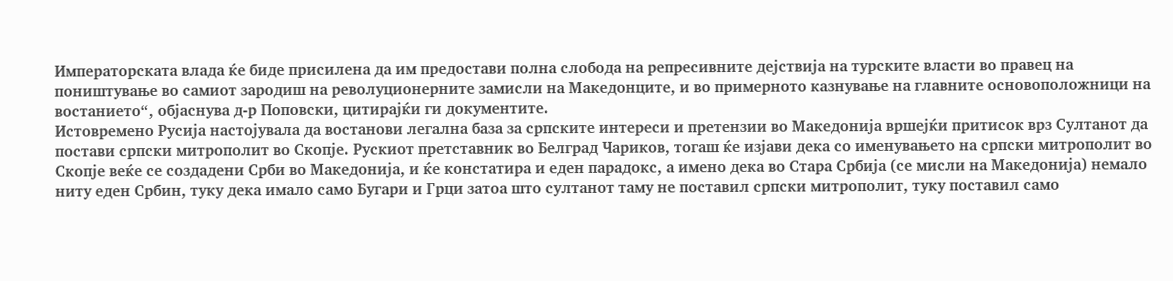Императорската влада ќе биде присилена да им предостави полна слобода на репресивните дејствија на турските власти во правец на поништување во самиот зародиш на револуционерните замисли на Македонците, и во примерното казнување на главните основоположници на востанието“, објаснува д-р Поповски, цитирајќи ги документите.
Истовремено Русија настојувала да востанови легална база за српските интереси и претензии во Македонија вршејќи притисок врз Султанот да постави српски митрополит во Скопје. Рускиот претставник во Белград Чариков, тогаш ќе изјави дека со именувањето на српски митрополит во Скопје веќе се создадени Срби во Македонија, и ќе констатира и еден парадокс, а имено дека во Стара Србија (се мисли на Македонија) немало ниту еден Србин, туку дека имало само Бугари и Грци затоа што султанот таму не поставил српски митрополит, туку поставил само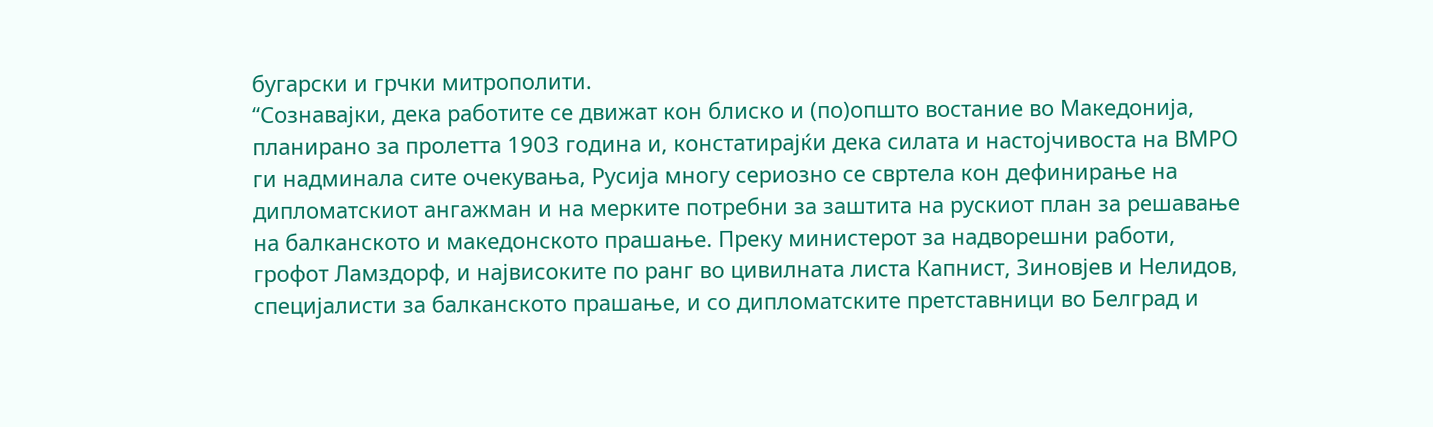бугарски и грчки митрополити.
“Сознавајки, дека работите се движат кон блиско и (по)општо востание во Македонија, планирано за пролетта 1903 година и, констатирајќи дека силата и настојчивоста на ВМРО ги надминала сите очекувања, Русија многу сериозно се свртела кон дефинирање на дипломатскиот ангажман и на мерките потребни за заштита на рускиот план за решавање на балканското и македонското прашање. Преку министерот за надворешни работи, грофот Ламздорф, и највисоките по ранг во цивилната листа Капнист, Зиновјев и Нелидов, специјалисти за балканското прашање, и со дипломатските претставници во Белград и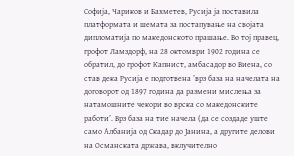Софија, Чариков и Бахметев, Русија ја поставила платформата и шемата за постапување на својата дипломатија по македонското прашање. Во тој правец, грофот Ламздорф, на 28 октомври 1902 година се обратил, до грофот Капнист, амбасадор во Виена, со став дека Русија е подготвена ’врз база на начелата на договорот од 1897 година да размени мислења за натамошните чекори во врска со македонските работи’. Врз база на тие начела (да се создаде уште само Албанија од Скадар до Јанина, а другите делови на Османската држава, вклучително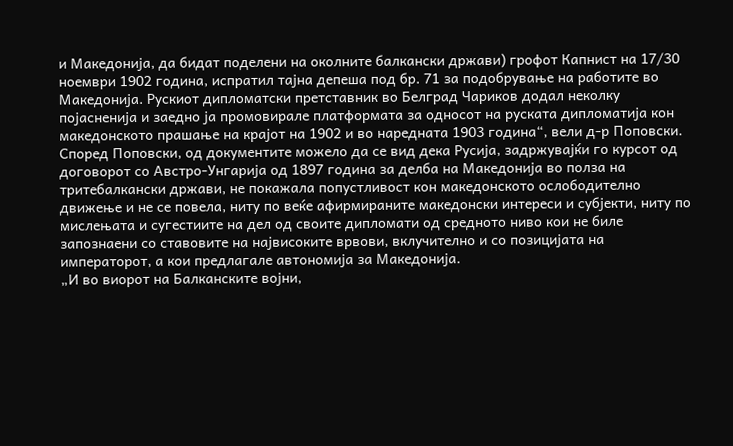и Македонија, да бидат поделени на околните балкански држави) грофот Капнист на 17/30 ноември 1902 година, испратил тајна депеша под бр. 71 за подобрување на работите во Македонија. Рускиот дипломатски претставник во Белград Чариков додал неколку појасненија и заедно ја промовирале платформата за односот на руската дипломатија кон македонското прашање на крајот на 1902 и во наредната 1903 година“, вели д-р Поповски.
Според Поповски, од документите можело да се вид дека Русија, задржувајќи го курсот од договорот со Австро-Унгарија од 1897 година за делба на Македонија во полза на тритебалкански држави, не покажала попустливост кон македонското ослободително движење и не се повела, ниту по веќе афирмираните македонски интереси и субјекти, ниту по мислењата и сугестиите на дел од своите дипломати од средното ниво кои не биле запознаени со ставовите на највисоките врвови, вклучително и со позицијата на императорот, а кои предлагале автономија за Македонија.
„И во виорот на Балканските војни,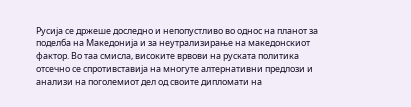Русија се држеше доследно и непопустливо во однос на планот за поделба на Македонија и за неутрализирање на македонскиот фактор. Во таа смисла, високите врвови на руската политика отсечно се спротивставија на многуте алтернативни предлози и анализи на поголемиот дел од своите дипломати на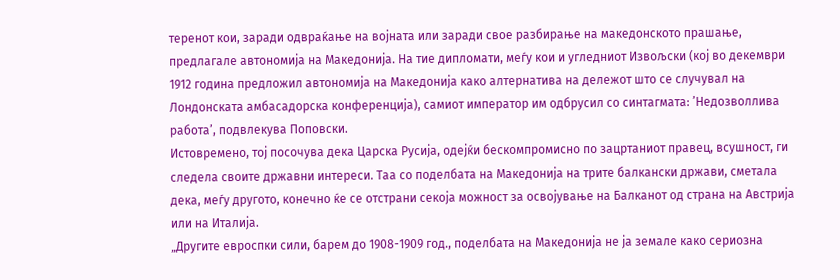теренот кои, заради одвраќање на војната или заради свое разбирање на македонското прашање, предлагале автономија на Македонија. На тие дипломати, меѓу кои и угледниот Извољски (кој во декември 1912 година предложил автономија на Македонија како алтернатива на дележот што се случувал на Лондонската амбасадорска конференција), самиот император им одбрусил со синтагмата: ’Недозволлива работа’, подвлекува Поповски.
Истовремено, тој посочува дека Царска Русија, одејќи бескомпромисно по зацртаниот правец, всушност, ги следела своите државни интереси. Таа со поделбата на Македонија на трите балкански држави, сметала дека, меѓу другото, конечно ќе се отстрани секоја можност за освојување на Балканот од страна на Австрија или на Италија.
„Другите евроспки сили, барем до 1908-1909 год., поделбата на Македонија не ја земале како сериозна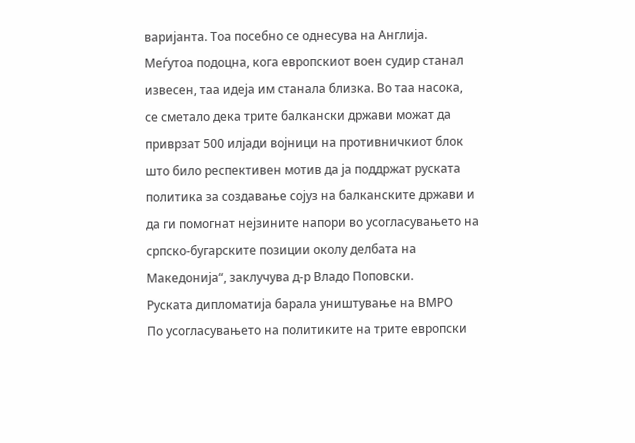варијанта. Тоа посебно се однесува на Англија. Меѓутоа подоцна, кога европскиот воен судир станал извесен, таа идеја им станала близка. Во таа насока, се сметало дека трите балкански држави можат да приврзат 500 илјади војници на противничкиот блок што било респективен мотив да ја поддржат руската политика за создавање сојуз на балканските држави и да ги помогнат нејзините напори во усогласувањето на српско-бугарските позиции околу делбата на Македонија“, заклучува д-р Владо Поповски.
Руската дипломатија барала уништување на ВМРО
По усогласувањето на политиките на трите европски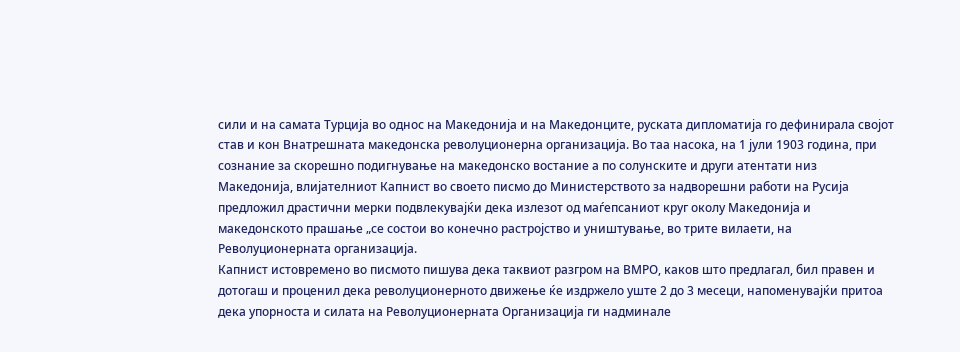сили и на самата Турција во однос на Македонија и на Македонците, руската дипломатија го дефинирала својот став и кон Внатрешната македонска револуционерна организација. Во таа насока, на 1 јули 1903 година, при сознание за скорешно подигнување на македонско востание а по солунските и други атентати низ Македонија, влијателниот Капнист во своето писмо до Министерството за надворешни работи на Русија предложил драстични мерки подвлекувајќи дека излезот од маѓепсаниот круг околу Македонија и македонското прашање „се состои во конечно растројство и уништување, во трите вилаети, на Револуционерната организација.
Капнист истовремено во писмото пишува дека таквиот разгром на ВМРО, каков што предлагал, бил правен и дотогаш и проценил дека револуционерното движење ќе издржело уште 2 до 3 месеци, напоменувајќи притоа дека упорноста и силата на Револуционерната Организација ги надминале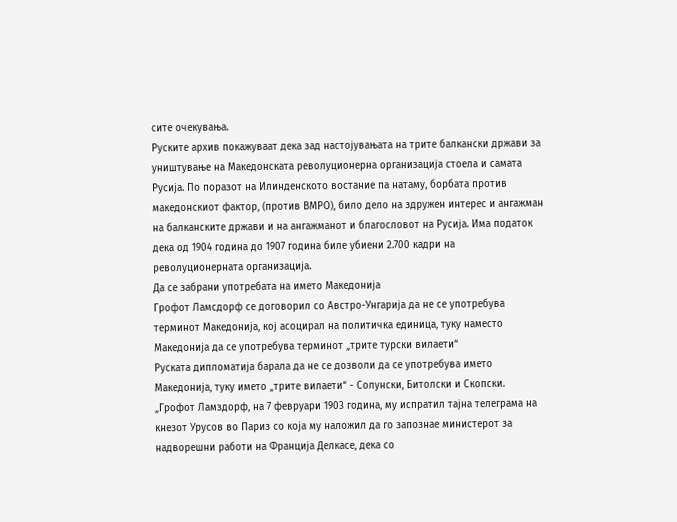сите очекувања.
Руските архив покажуваат дека зад настојувањата на трите балкански држави за уништување на Македонската револуционерна организација стоела и самата Русија. По поразот на Илинденското востание па натаму, борбата против македонскиот фактор, (против ВМРО), било дело на здружен интерес и ангажман на балканските држави и на ангажманот и благословот на Русија. Има податок дека од 1904 година до 1907 година биле убиени 2.700 кадри на револуционерната организација.
Да се забрани употребата на името Македонија
Грофот Ламсдорф се договорил со Австро-Унгарија да не се употребува терминот Македонија, кој асоцирал на политичка единица, туку наместо Македонија да се употребува терминот „трите турски вилаети“
Руската дипломатија барала да не се дозволи да се употребува името Македонија, туку името „трите вилаети“ - Солунски, Битолски и Скопски. „Грофот Ламздорф, на 7 февруари 1903 година, му испратил тајна телеграма на кнезот Урусов во Париз со која му наложил да го запознае министерот за надворешни работи на Франција Делкасе, дека со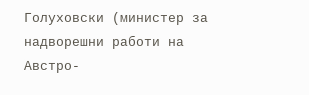Голуховски (министер за надворешни работи на Австро-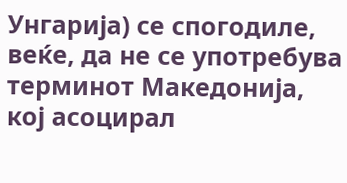Унгарија) се спогодиле, веќе, да не се употребува терминот Македонија, кој асоцирал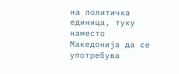на политичка единица, туку наместо Македонија да се употребува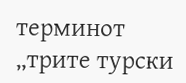терминот „трите турски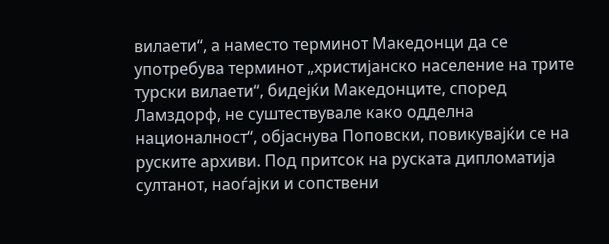вилаети“, а наместо терминот Македонци да се употребува терминот „христијанско население на трите турски вилаети“, бидејќи Македонците, според Ламздорф, не суштествувале како одделна националност“, објаснува Поповски, повикувајќи се на руските архиви. Под притсок на руската дипломатија султанот, наоѓајки и сопствени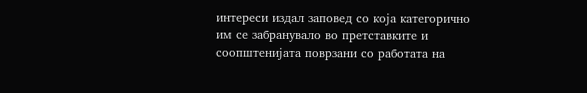интереси издал заповед со која категорично им се забранувало во претставките и соопштенијата поврзани со работата на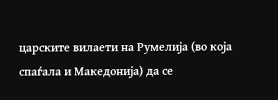царските вилаети на Румелија (во која спаѓала и Македонија) да се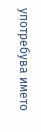употребува името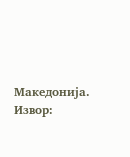Македонија.
Извор: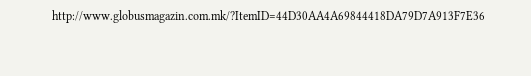http://www.globusmagazin.com.mk/?ItemID=44D30AA4A69844418DA79D7A913F7E36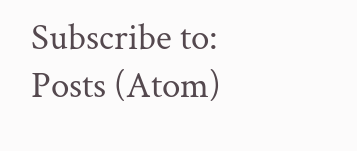Subscribe to:
Posts (Atom)